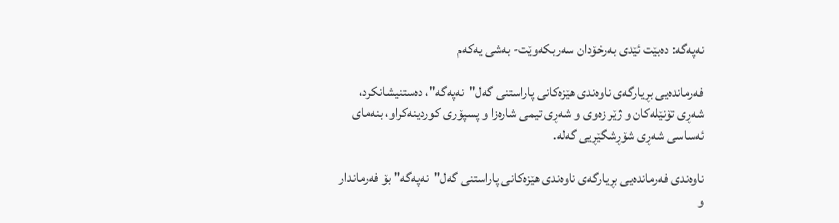نه‌په‌گه‌: ده‌بێت ئێدی به‌رخۆدان سه‌ربكه‌وێت- بەشی یەکەم

فه‌رمانده‌یی بڕیارگه‌ی ناوه‌ندی هێزه‌كانی پاراستنی گه‌ل"نه‌په‌گه‌"، ده‌ستنیشانكرد، شه‌ڕی تۆنێله‌كان و ژێر زه‌وی و شه‌ڕی تیمی شاره‌زا و پسپۆری كوردینه‌كراو، بنه‌مای ئه‌ساسی شه‌ڕی شۆڕشگێڕيی گه‌له‌.

ناوه‌ندی فه‌رمانده‌یی بڕیارگه‌ی ناوه‌ندی هێزه‌كانی پاراستنی گه‌ل"نه‌په‌گه‌" بۆ فه‌رماندار و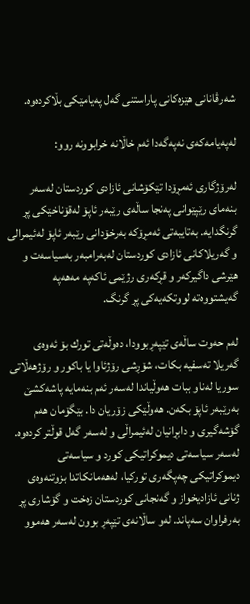شه‌رڤانانی هێزه‌كانی پاراستنی گه‌ل په‌یامێكی بڵاكرده‌وه‌.

له‌په‌یامه‌كه‌ی نه‌په‌گه‌دا ئه‌م خاڵانه‌ خرابوونه‌ روو:

له‌رۆژگاری ئه‌مڕۆدا تێكۆشانی ئازادی كوردستان له‌سه‌ر بنه‌مای رێپێوانی په‌نجا ساڵه‌ی رێبه‌ر ئاپۆ له‌قۆناخێكی پڕ گرنگدایه‌. به‌تایبه‌تی ئه‌مڕۆكه‌ به‌رخۆدانی رێبه‌ر ئاپۆ له‌ئیمرالی و گه‌ریلاكانی ئازادی كوردستان له‌به‌رامبه‌ر به‌سیاسه‌ت و هێرشی داگیركه‌ر و قڕكه‌ری رژێمی ئاكه‌په‌ مه‌هه‌په‌ گه‌یشتووه‌ته‌ لووتكه‌یه‌كی پڕ گرنگ.

له‌م حه‌وت ساڵه‌ی تێپه‌ڕبوودا، ده‌وڵه‌تی تورك بۆ ئه‌وه‌ی گه‌ریلا ته‌سفیه‌ بكات، شۆڕشی رۆژئاوا یا باكور و رۆژهه‌ڵاتی سوریا له‌ناو ببات هه‌وڵیاندا له‌سه‌ر ئه‌م بنه‌مایه‌ پاشه‌كشێ به‌رێبه‌ر ئاپۆ بكه‌ن. هه‌وڵێكی زۆریان دا. بێگۆمان هه‌م گۆشه‌گیری و دابڕانیان له‌ئیمراڵی و له‌سه‌ر گه‌ل قوڵتر كرده‌وه‌. له‌سه‌ر سیاسه‌تی دیموكراتیكی كورد و سیاسه‌تی دیموكراتیكی چه‌پگه‌ری توركیا، له‌هه‌مانكاتدا بزوتنه‌وه‌ی ژنانی ئازادیخواز و گه‌نجانی كوردستان زه‌خت و گۆشاری پڕ به‌رفراوان سه‌پاند. له‌و ساڵانه‌ی تێپه‌ڕ بوون له‌سه‌ر هه‌موو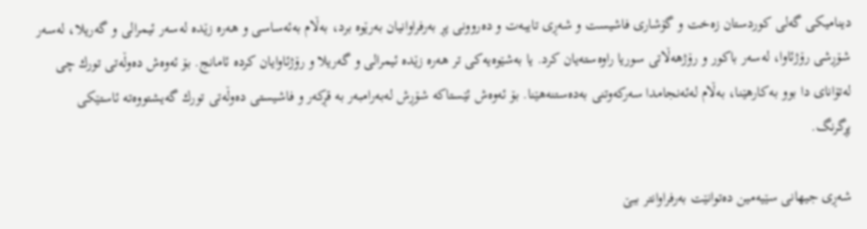دینامیكی گه‌لی كوردستان زه‌خت و گۆشاری فاشیست و شه‌ڕی تایبه‌ت و ده‌روونی پڕ به‌رفراوانیان به‌رێوه‌ برد، به‌ڵام به‌ئه‌ساسی و هه‌ره‌ زێده‌ له‌سه‌ر ئیمرالی و گه‌ریلا، له‌سه‌ر شۆڕشی رۆژئاوا، له‌سه‌ر باكور و رۆژهه‌ڵاتی سوریا راوه‌سته‌یان كرد. یا به‌شێوه‌یه‌كی تر هه‌ره‌ زێده‌ ئیمرالی و گه‌ریلا و رۆژئاوایان كرده‌ ئامانج. بۆ ئه‌وه‌ش ده‌وڵه‌تی تورك چی له‌تۆانای دا بوو به‌كارهێنا، به‌ڵام له‌ئه‌نجامدا سه‌ركه‌وتنی به‌ده‌ستنه‌هێنا. بۆ ئه‌وه‌ش ئێستاكه‌ شۆڕش له‌به‌رامبه‌ر به‌ قڕكه‌ر و فاشیستی ده‌وڵه‌تی تورك گه‌یشتووه‌ته‌ ئاستێكی پڕگرنگ.

شه‌ڕی جیهانی سێیه‌مین ده‌توانێت به‌رفراوانتر ببێ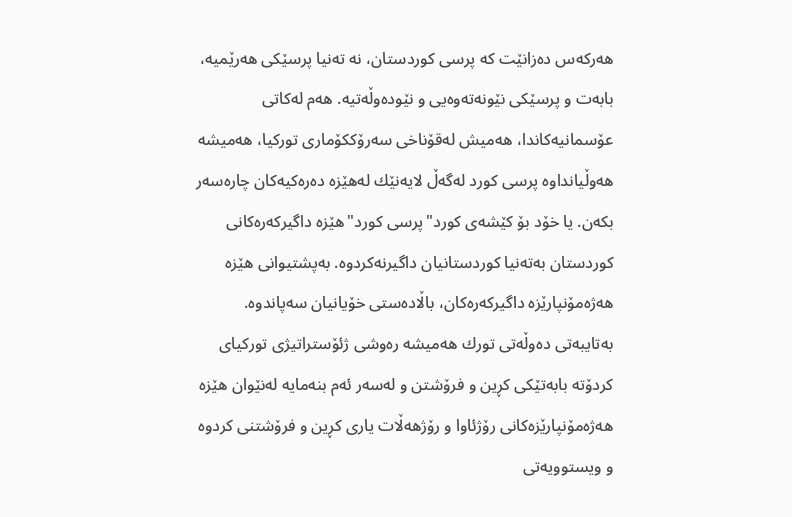هه‌ركه‌س ده‌زانێت كه‌ پرسی كوردستان، نه‌ ته‌نیا پرسێكی هه‌رێمیه‌، بابه‌ت و پرسێكی نێونه‌ته‌وه‌یی و نێوده‌وڵه‌تیه‌. هه‌م له‌كاتی عۆسمانیه‌كاندا، هه‌میش له‌قۆناخی سه‌رۆككۆماری توركیا، هه‌میشه‌ هه‌وڵیانداوه‌ پرسی كورد له‌گه‌ڵ لایه‌نێك له‌هێزه‌ ده‌ره‌كیه‌كان چاره‌سه‌ر بكه‌ن. یا خۆد بۆ كێشه‌ی كورد"پرسی كورد"هێزه‌ داگیركه‌ره‌كانی كوردستان به‌ته‌نیا كوردستانیان داگیرنه‌كردوه‌. به‌پشتیوانی هێزه‌ هه‌ژه‌مۆنپارێزه‌ داگیركه‌ره‌كان، باڵاده‌ستی خۆیانیان سه‌پاندوه‌. به‌تایبه‌تی ده‌وڵه‌تی تورك هه‌میشه‌ ره‌وشی ژئۆستراتیژی توركیای كردۆته‌ بابه‌تێكی كڕین و فرۆشتن و له‌سه‌ر ئه‌م بنه‌مایه‌ له‌نێوان هێزه‌ هه‌ژه‌مۆنپارێزه‌كانی رۆژئاوا و رۆژهه‌ڵات یاری كڕین و فرۆشتنی كردوه‌ و ویستوویه‌تی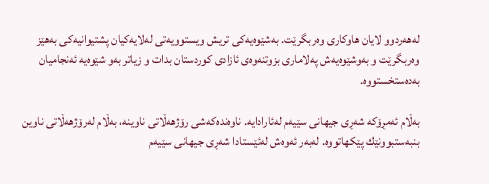له‌هه‌ردوو لایان هاوكاری وه‌ربگرێت. به‌شێوه‌یه‌كی تریش ویستوویه‌تی له‌لایه‌كیان پشتیوانیه‌كی به‌هێز وه‌ربگرێت و به‌وشێوه‌یه‌ش په‌لاماری بزوتنه‌وه‌ی ئازادی كوردستان بدات و زیاتر به‌و شێوه‌یه‌ ئه‌نجامیان به‌ده‌ستخستووه‌.

به‌ڵام ئه‌مڕۆكه‌ شه‌ڕی جیهانی سێیه‌م له‌ئارادایه‌. ناوه‌نده‌كه‌شی رۆژهه‌ڵاتی ناوینه‌، به‌ڵام له‌رۆژهه‌ڵاتی ناوین بنبه‌ستبوونێك پێكهاتووه‌. له‌به‌ر ئه‌وه‌ش له‌ئێستادا شه‌ڕی جیهانی سێیه‌م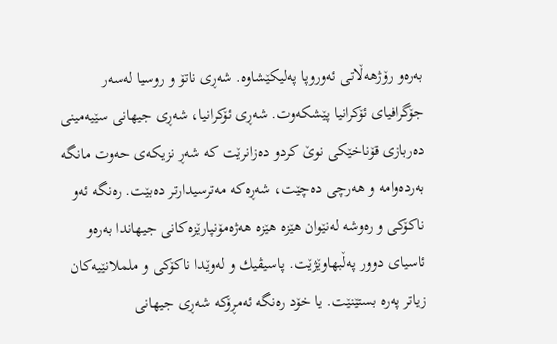به‌ره‌و رۆژهه‌ڵاتی ئه‌وروپا په‌لیكێشاوه‌. شه‌ڕی ناتۆ و روسیا له‌سه‌ر جۆگرافیای ئۆكرانیا پێشكه‌وت. شه‌ڕی ئۆكرانیا، شه‌ڕی جیهانی سێیه‌مینی ده‌ربازی قۆناخێكی نوێ كردو ده‌زانرێت كه‌ شه‌ڕ نزیكه‌ی حه‌وت مانگه‌ به‌رده‌وامه‌ و هه‌رچی ده‌چێت، شه‌ڕه‌كه‌ مه‌ترسیدارتر ده‌بێت. ره‌نگه‌ ئه‌و ناكۆكی و ره‌وشه‌ له‌نێوان هێزه‌ هێزه‌ هه‌ژه‌مۆنپارێزه‌كانی جیهاندا به‌ره‌و ئاسیای دوور په‌ڵبهاوێژێت. پاسیڤیك و له‌وێدا ناكۆكی و ململانێیه‌كان زیاتر په‌ره‌ بستێنێت. یا خۆد ره‌نگه‌ ئه‌مڕۆكه‌ شه‌ڕی جیهانی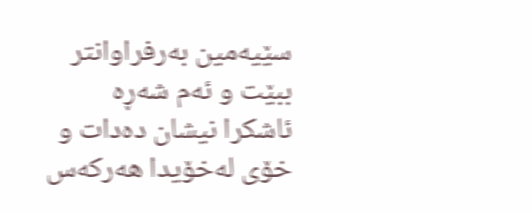سێیه‌مین به‌رفراوانتر ببێت و ئه‌م شه‌ڕه‌ ئاشكرا نیشان ده‌دات و خۆی له‌خۆیدا هه‌ركه‌س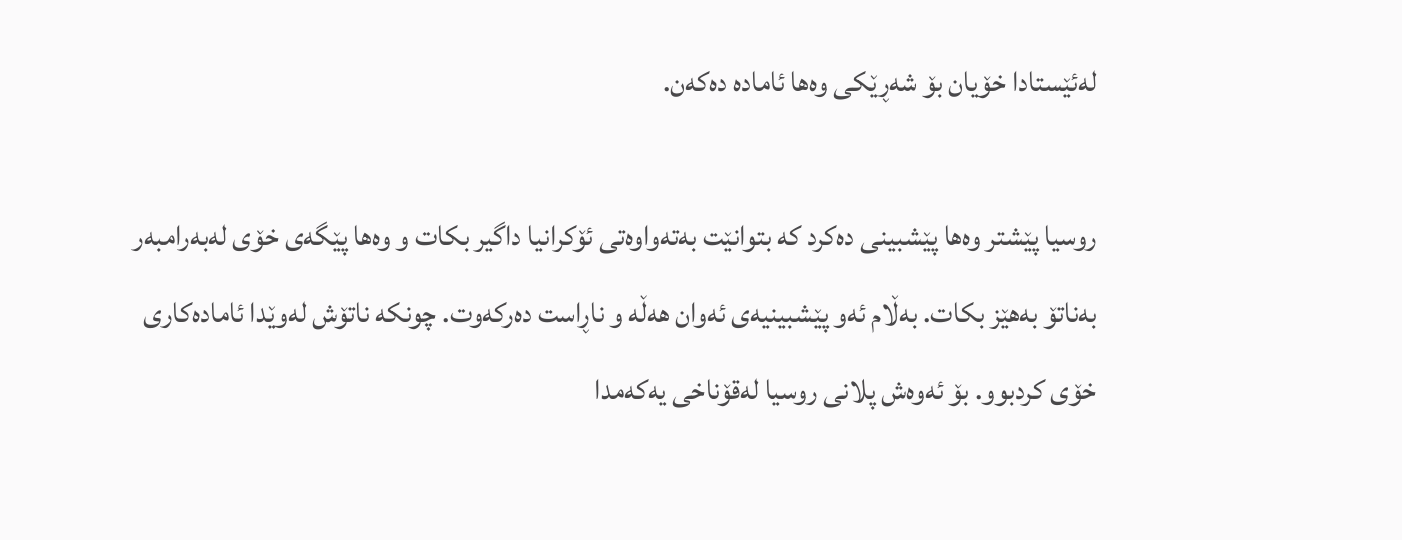له‌ئێستادا خۆیان بۆ شه‌ڕێكی وه‌ها ئاماده‌ ده‌كه‌ن.

روسیا پێشتر وه‌ها پێشبینی ده‌كرد كه‌ بتوانێت به‌ته‌واوه‌تی ئۆكرانیا داگیر بكات و وه‌ها پێگه‌ی خۆی له‌به‌رامبه‌ر به‌ناتۆ به‌هێز بكات. به‌ڵام ئه‌و پێشبینیه‌ی ئه‌وان هه‌ڵه‌ و ناڕاست ده‌ركه‌وت. چونكه‌ ناتۆش له‌وێدا ئاماده‌كاری خۆی كردبوو. بۆ ئه‌وه‌ش پلانی روسیا له‌قۆناخی یه‌كه‌مدا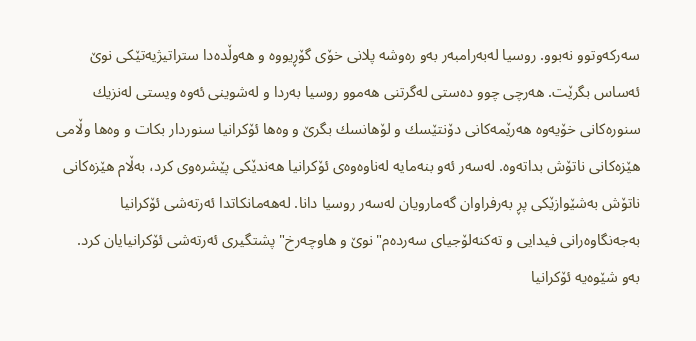سه‌ركه‌وتوو نه‌بوو. روسیا له‌به‌رامبه‌ر به‌و ره‌وشه‌ پلانی خۆی گۆڕیووه‌ و هه‌وڵده‌دا ستراتیژیه‌تێكی نوێ ئه‌ساس بگرێت. هه‌رچی چوو ده‌ستی له‌گرتنی هه‌موو روسیا به‌ردا و له‌شوینی ئه‌وه‌ ویستی له‌نزیك سنوره‌كانی خۆیه‌وه‌ هه‌رێمه‌كانی دۆنتێسك و لۆهانسك بگرێ و وه‌ها ئۆكرانیا سنوردار بكات و وه‌ها وڵامی هێزه‌كانی ناتۆش بداته‌وه‌. له‌سه‌ر ئه‌و بنه‌مایه‌ له‌ناوه‌وه‌ی ئۆكرانیا هه‌ندێكی پێشره‌وی كرد، به‌ڵام هێزه‌كانی ناتۆش به‌شێوازێكی پڕ به‌رفراوان گه‌مارویان له‌سه‌ر روسیا دانا. له‌هه‌مانكاتدا ئه‌رته‌شی ئۆكرانیا به‌جه‌نگاوه‌رانی فیدایی و ته‌كنه‌لۆجیای سه‌رده‌م"نوێ و هاوچه‌رخ" پشتگیری ئه‌رته‌شی ئۆكرانیایان كرد. به‌و شێوه‌یه‌ ئۆكرانیا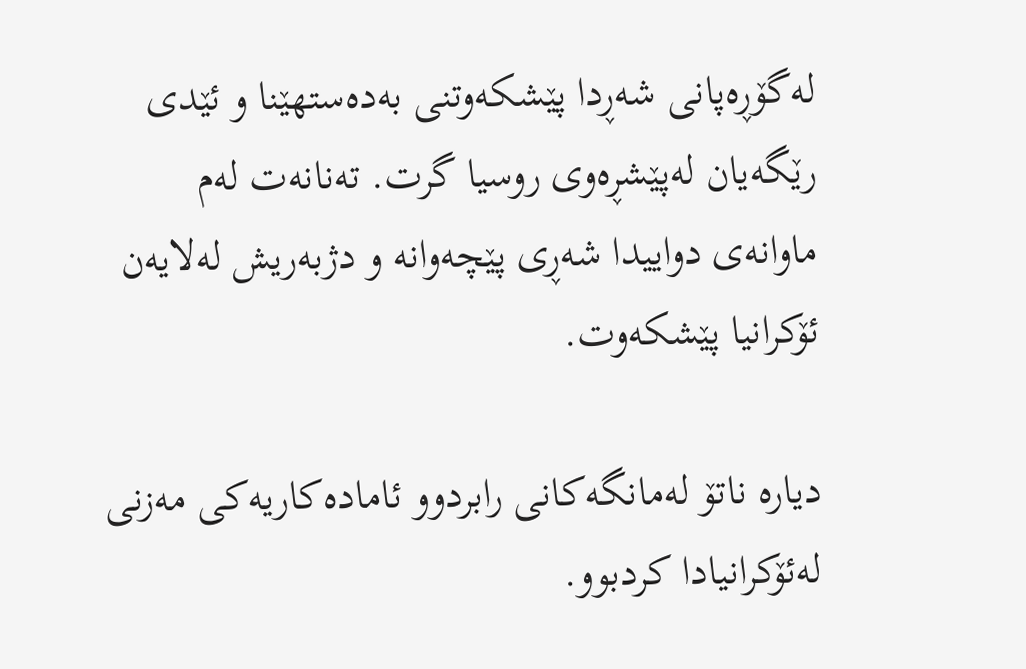له‌گۆڕه‌پانی شه‌ڕدا پێشكه‌وتنی به‌ده‌ستهێنا و ئێدی رێگه‌یان له‌پێشڕه‌وی روسیا گرت. ته‌نانه‌ت له‌م ماوانه‌ی دواییدا شه‌ڕی پێچه‌وانه‌ و دژبه‌ریش له‌لایه‌ن ئۆكرانیا پێشكه‌وت.

دیاره‌ ناتۆ له‌مانگه‌كانی رابردوو ئاماده‌كاریه‌كی مه‌زنی له‌ئۆكرانیادا كردبوو.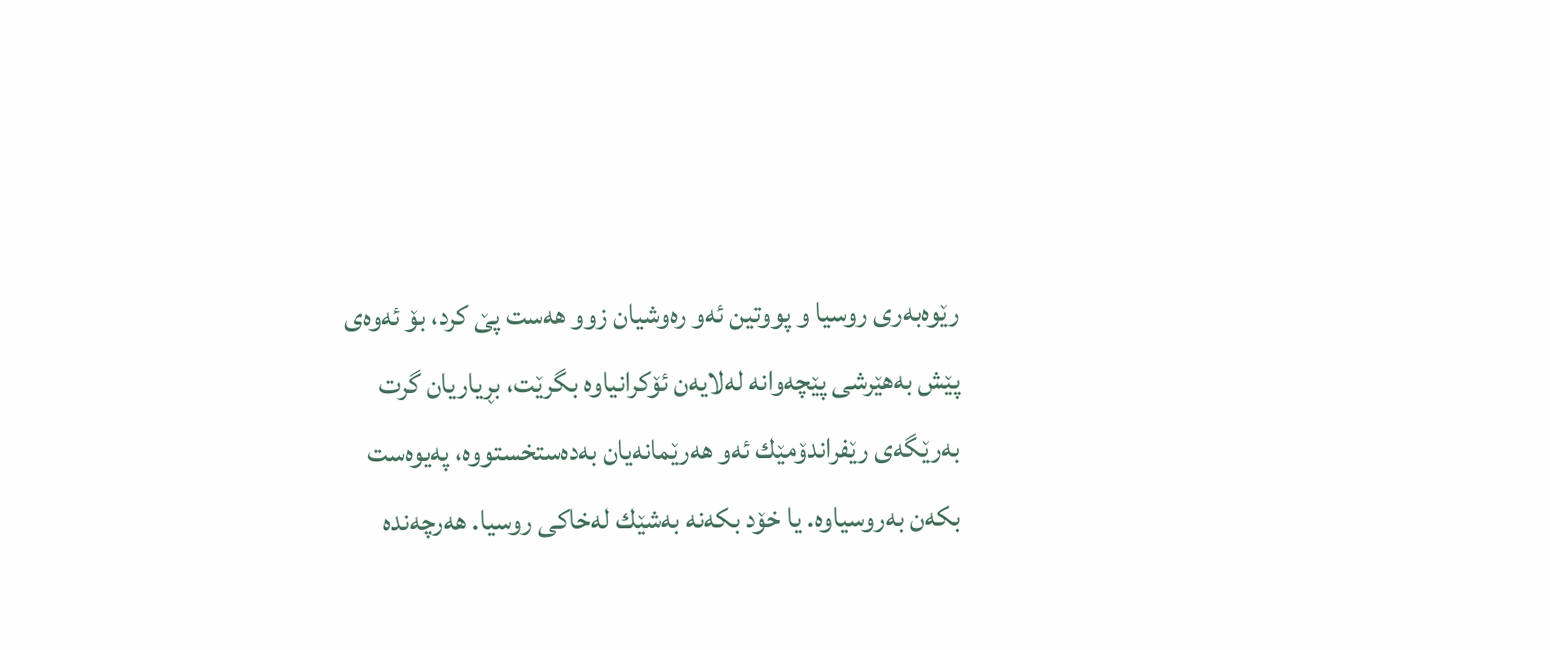رێوه‌به‌ری روسیا و پووتین ئه‌و ره‌وشیان زوو هه‌ست پێ كرد، بۆ ئه‌وه‌ی پێش به‌هێرشی پێچه‌وانه‌ له‌لایه‌ن ئۆكرانیاوه‌ بگرێت، بڕیاریان گرت به‌رێگه‌ی رێفراندۆمێك ئه‌و هه‌رێمانه‌یان به‌ده‌ستخستووه‌، په‌یوه‌ست بكه‌ن به‌روسیاوه‌. یا خۆد بكه‌نه‌ به‌شێك له‌خاكی روسیا. هه‌رچه‌نده‌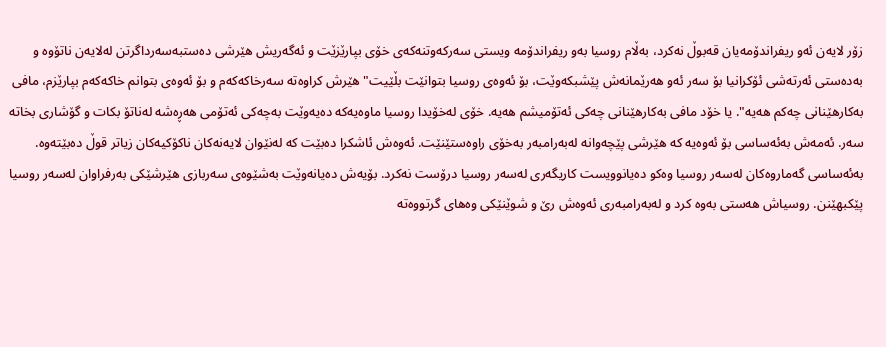زۆر لایه‌ن ئه‌و ریفراندۆمه‌یان قه‌بوڵ نه‌كرد، به‌ڵام روسیا به‌و ریفراندۆمه‌ ویستی سه‌ركه‌وتنه‌كه‌ی خۆی بپارێزێت و ئه‌گه‌ریش هێرشی ده‌ستبه‌سه‌رداگرتن له‌لایه‌ن ناتۆوه‌ و به‌ده‌ستی ئه‌رته‌شی ئۆكرانیا بۆ سه‌ر ئه‌و هه‌رێمانه‌ش پێشبكه‌وێت، بۆ ئه‌وه‌ی روسیا بتوانێت بڵێیت"هێرش كراوه‌ته‌ سه‌رخاكه‌كه‌م و بۆ ئه‌وه‌ی بتوانم خاكه‌كه‌م بپارێزم، مافی به‌كارهێنانی چه‌كم هه‌یه‌". یا خۆد مافی به‌كارهێنانی چه‌كی ئه‌تۆمیشم هه‌یه‌. خۆی له‌خۆیدا روسیا ماوه‌یه‌كه‌ ده‌یه‌وێت به‌چه‌كی ئه‌تۆمی هه‌ڕه‌شه‌ له‌ناتۆ بكات و گۆشاری بخاته‌ سه‌ر. ئه‌مه‌ش به‌ئه‌ساسی بۆ ئه‌وه‌یه‌ كه‌ هێرشی پێچه‌وانه‌ له‌به‌رامبه‌ر به‌خۆی راوه‌ستێنێت. ئه‌وه‌ش ئاشكرا ده‌بێت كه‌ له‌نێوان لایه‌نه‌كان ناكۆكیه‌كان زیاتر قوڵ ده‌بێته‌وه‌. به‌ئه‌ساسی گه‌ماروه‌كان له‌سه‌ر روسیا وه‌كو ده‌یانوویست كاریگه‌ری له‌سه‌ر روسیا درۆست نه‌كرد. بۆیه‌ش ده‌یانه‌وێت به‌شێوه‌ی سه‌ربازی هێرشێكی به‌رفراوان له‌سه‌ر روسیا پێكبهێنن. روسیاش هه‌ستی به‌وه‌ كرد و له‌به‌رامبه‌ری ئه‌وه‌ش رێ و شوێنێكی وه‌های گرتووه‌ته‌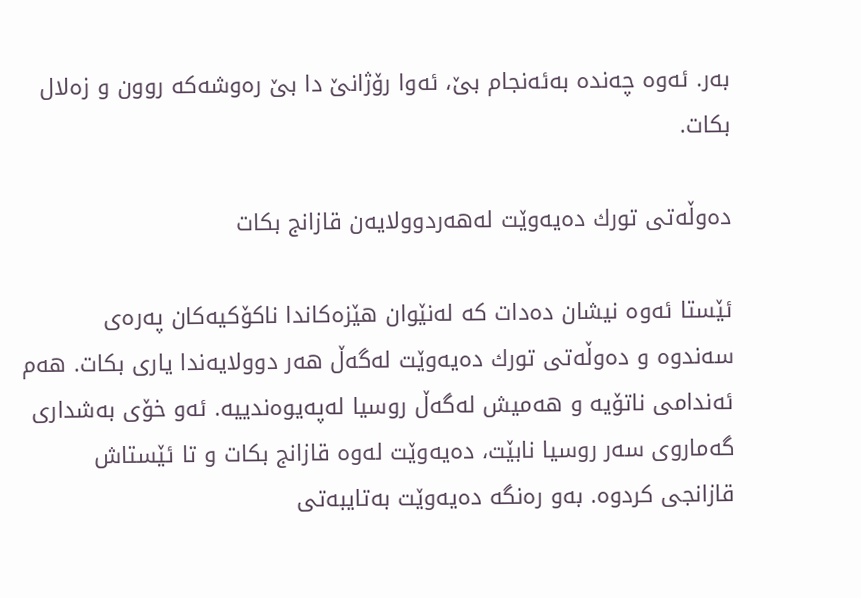به‌ر. ئه‌وه‌ چه‌نده‌ به‌ئه‌نجام بێ، ئه‌وا رۆژانێ دا بێ ره‌وشه‌كه‌ روون و زه‌لال بكات.

ده‌وڵه‌تی تورك ده‌یه‌وێت له‌هه‌ردوولایه‌ن قازانج بكات

ئێستا ئه‌وه‌ نیشان ده‌دات كه‌ له‌نێوان هێزه‌كاندا ناكۆكیه‌كان په‌ره‌ی سه‌ندوه‌ و ده‌وڵه‌تی تورك ده‌یه‌وێت له‌گه‌ڵ هه‌ر دوولایه‌ندا یاری بكات. هه‌م ئه‌ندامی ناتۆیه‌ و هه‌میش له‌گه‌ڵ روسیا له‌په‌یوه‌ندییه‌. ئه‌و خۆی به‌شداری گه‌ماروی سه‌ر روسیا نابێت، ده‌یه‌وێت له‌وه‌ قازانج بكات و تا ئێستاش قازانجی كردوه‌. به‌و ره‌نگه‌ ده‌یه‌وێت به‌تایبه‌تی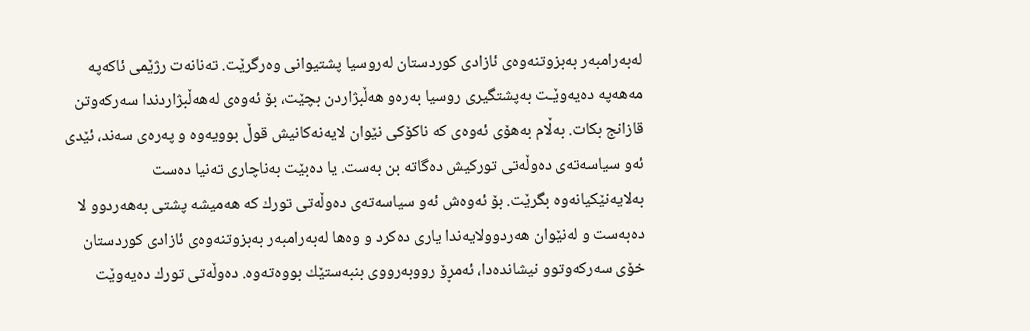له‌به‌رامبه‌ر به‌بزوتنه‌وه‌ی ئازادی كوردستان له‌روسیا پشتیوانی وه‌رگرێت. ته‌نانه‌ت رژێمی ئاكه‌په‌ مه‌هه‌په‌ ده‌یه‌وێـت به‌پشتگیری روسیا به‌ره‌و هه‌ڵبژاردن بچێت، بۆ ئه‌وه‌ی له‌هه‌ڵبژاردندا سه‌ركه‌وتن قازانج بكات. به‌ڵام به‌هۆی ئه‌وه‌ی كه‌ ناكۆكی نێوان لایه‌نه‌كانیش قوڵ بوویه‌وه‌ و په‌ره‌ی سه‌ند، ئێدی ئه‌و سیاسه‌ته‌ی ده‌وڵه‌تی توركیش ده‌گاته‌ بن به‌ست. یا ده‌بێت به‌ناچاری ته‌نیا ده‌ست به‌لایه‌نێكیانه‌وه‌ بگرێت. بۆ ئه‌وه‌ش ئه‌و سیاسه‌ته‌ی ده‌وڵه‌تی تورك كه‌ هه‌میشه‌ پشتی به‌هه‌ردوو لا ده‌به‌ست و له‌نێوان هه‌ردوولایه‌ندا یاری ده‌كرد و وه‌ها له‌به‌رامبه‌ر به‌بزوتنه‌وه‌ی ئازادی كوردستان خۆی سه‌ركه‌وتوو نیشانده‌دا، ئه‌مڕۆ رووبه‌رووی بنبه‌ستێك بووه‌ته‌وه‌. ده‌وڵه‌تی تورك ده‌یه‌وێت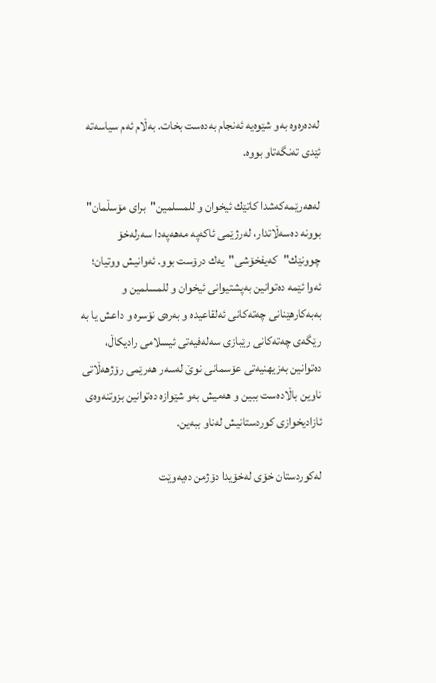له‌ده‌ره‌وه‌ به‌و شێوه‌یه‌ ئه‌نجام به‌ده‌ست بخات. به‌ڵام ئه‌م سیاسه‌ته‌ ئێدی ته‌نگه‌تاو بووه‌.

له‌هه‌رێمه‌كه‌شدا كاتێك ئیخوان و للمسلمین"برای مۆسڵمان" بوونه‌ ده‌سه‌ڵاتدار، له‌رژێمی ئاكه‌په‌ مه‌هه‌په‌دا سه‌رله‌خۆ چوونێك"كه‌یفخۆشی"یه‌ك درۆست بوو. ئه‌وانیش ووتیان؛ ئه‌وا ئێمه‌ ده‌توانین به‌پشتیوانی ئیخوان و للمسلمین و به‌به‌كارهێنانی چه‌ته‌كانی ئه‌لقاعیده‌ و به‌ره‌ی نۆسره‌ و داعش یا به‌ رێگه‌ی چه‌ته‌كانی رێبازی سه‌له‌فیه‌تی ئیسلامی رادیكاڵ، ده‌توانین به‌زیهنیه‌تی عۆسمانی نوێ له‌سه‌ر هه‌رێمی رۆژهه‌ڵاتی ناوین باڵاده‌ست ببین و هه‌میش به‌و شێوازه‌ ده‌توانین بزوتنه‌وه‌ی ئازادیخوازی كوردستانیش له‌ناو ببه‌ین.

له‌كوردستان خۆی له‌خۆیدا دۆژمن ده‌یه‌وێت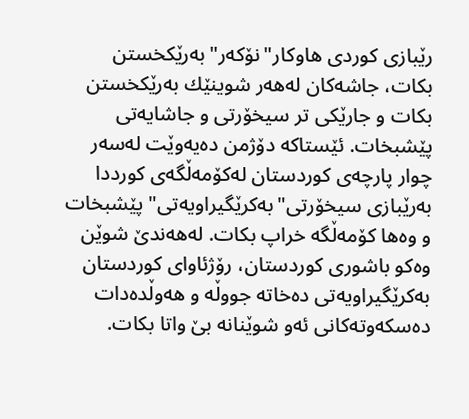رێبازی كوردی هاوكار"نۆكه‌ر"به‌رێكخستن بكات، جاشه‌كان له‌هه‌ر شوینێك به‌رێكخستن بكات و جارێكی تر سیخۆرتی و جاشایه‌تی پێشبخات. ئێستاكه‌ دۆژمن ده‌یه‌وێت له‌سه‌ر چوار پارچه‌ی كوردستان له‌كۆمه‌ڵگه‌ی كورددا به‌رێبازی سیخۆرتی"به‌كرێگیراویه‌تی" پێشبخات و وه‌ها كۆمه‌ڵگه‌ خراپ بكات. له‌هه‌ندێ شوێن وه‌كو باشوری كوردستان، رۆژئاوای كوردستان به‌كرێگیراویه‌تی ده‌خاته‌ جووڵه‌ و هه‌وڵده‌دات ده‌سكه‌وته‌كانی ئه‌و شوێنانه‌ بێ واتا بكات.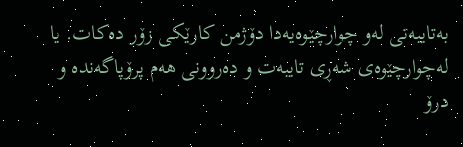به‌تایبه‌تی له‌و چوارچێوه‌یه‌دا دۆژمن كارێكی زۆر ده‌كات. یا له‌چوارچێوه‌ی شه‌ڕی تایبه‌ت و ده‌روونی هه‌م پرۆپاگه‌نده‌ و درۆ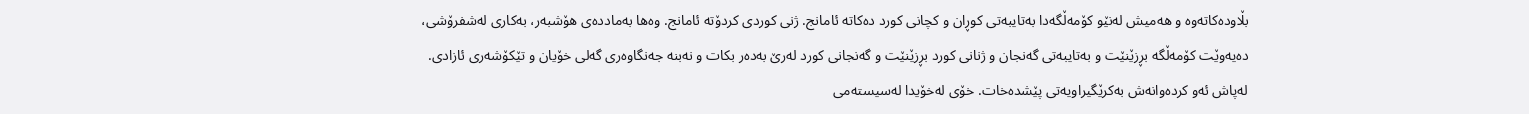بڵاوده‌كاته‌وه‌ و هه‌میش له‌نێو كۆمه‌ڵگه‌دا به‌تایبه‌تی كوڕان و كچانی كورد ده‌كاته‌ ئامانج. ژنی كوردی كردۆته‌ ئامانج. وه‌ها به‌مادده‌ی هۆشبه‌ر، به‌كاری له‌شفرۆشی، ده‌یه‌وێت كۆمه‌ڵگه‌ بڕزێنێت و به‌تایبه‌تی گه‌نجان و ژنانی كورد بڕزێنێت و گه‌نجانی كورد له‌رێ به‌ده‌ر بكات و نه‌بنه‌ جه‌نگاوه‌ری گه‌لی خۆیان و تێكۆشه‌ری ئازادی. له‌پاش ئه‌و كرده‌وانه‌ش به‌كرێگیراویه‌تی پێشده‌خات. خۆی له‌خۆیدا له‌سیسته‌می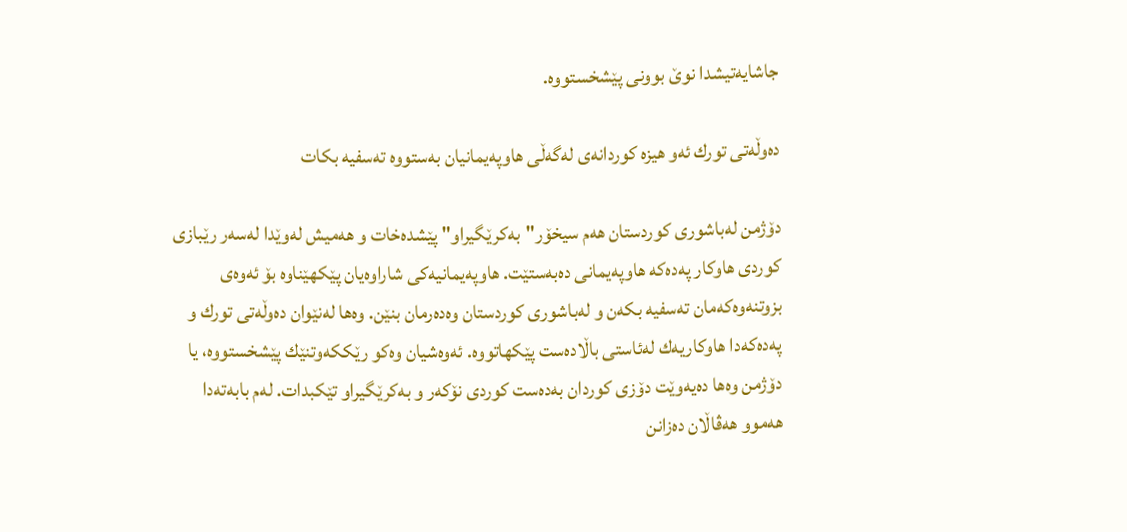جاشایه‌تیشدا نوێ بوونی پێشخستووه‌.

ده‌وڵه‌تی تورك ئه‌و هیزه‌ كوردانه‌ی له‌گه‌ڵی هاوپه‌یمانیان به‌ستووه‌ ته‌سفیه‌ بكات

دۆژمن له‌باشوری كوردستان هه‌م سیخۆر"به‌كرێگیراو" پێشده‌خات و هه‌میش له‌وێدا له‌سه‌ر رێبازی كوردی هاوكار په‌ده‌كه‌ هاوپه‌یمانی ده‌به‌ستێت. هاوپه‌یمانیه‌كی شاراوه‌یان پێكهێناوه‌ بۆ ئه‌وه‌ی بزوتنه‌وه‌كه‌مان ته‌سفیه‌ بكه‌ن و له‌باشوری كوردستان وه‌ده‌رمان بنێن. وه‌ها له‌نێوان ده‌وڵه‌تی تورك و په‌ده‌كه‌دا هاوكاریه‌ك له‌ئاستی باڵاده‌ست پێكهاتووه‌. ئه‌وه‌شیان وه‌كو رێككه‌وتنێك پێشخستووه‌، یا دۆژمن وه‌ها ده‌یه‌وێت دۆزی كوردان به‌ده‌ست كوردی نۆكه‌ر و به‌كرێگیراو تێكبدات. له‌م بابه‌ته‌دا هه‌موو هه‌ڤاڵان ده‌زانن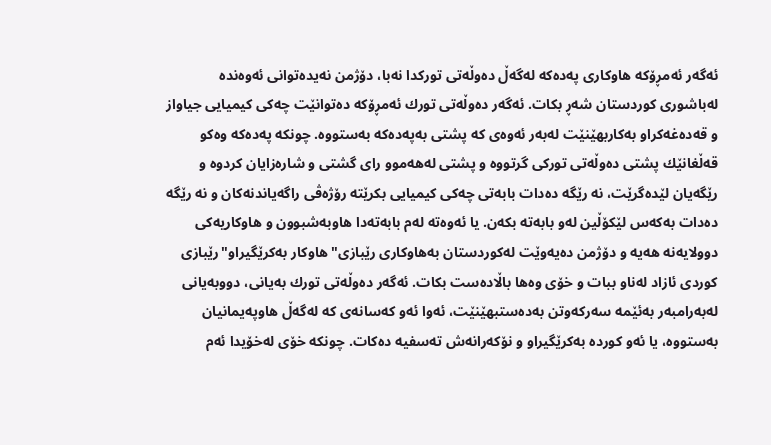ئه‌گه‌ر ئه‌مڕۆكه‌ هاوكاری په‌ده‌كه‌ له‌گه‌ڵ ده‌وڵه‌تی توركدا نه‌با، دۆژمن نه‌یده‌توانی ئه‌وه‌نده‌ له‌باشوری كوردستان شه‌ڕ بكات. ئه‌گه‌ر ده‌وڵه‌تی تورك ئه‌مڕۆكه‌ ده‌توانێت چه‌كی كیمیایی جیاواز و قه‌ده‌غه‌كراو به‌كاربهێنێت له‌به‌ر ئه‌وه‌ی كه‌ پشتی به‌په‌ده‌كه‌ به‌ستووه‌. چونكه‌ په‌ده‌كه‌ وه‌كو قه‌ڵغانێك پشتی ده‌وڵه‌تی توركی گرتووه‌ و پشتی له‌هه‌موو رای گشتی و شاره‌زایان كردوه‌ و رێگه‌یان لێده‌گرێت، نه‌ رێگه‌ ده‌دات بابه‌تی چه‌كی كیمیایی بكرێته‌ رۆژه‌ڤی راگه‌یاندنه‌كان و نه‌ رێگه‌ ده‌دات به‌كه‌س لێكۆڵین له‌و بابه‌ته‌ بكه‌ن. یا ئه‌وه‌ته‌ له‌م بابه‌ته‌دا هاوبه‌شبوون و هاوكاریه‌كی دوولایه‌نه‌ هه‌یه‌ و دۆژمن ده‌یه‌وێت له‌كوردستان به‌هاوكاری رێبازی"هاوكار به‌كرێگیراو"رێبازی كوردی ئازاد له‌ناو ببات و خۆی وه‌ها باڵاده‌ست بكات. ئه‌گه‌ر ده‌وڵه‌تی تورك به‌یانی، دووبه‌یانی له‌به‌رامبه‌ر به‌ئێمه‌ سه‌ركه‌وتن به‌ده‌ستبهێنێت، ئه‌وا ئه‌و كه‌سانه‌ی كه‌ له‌گه‌ڵ هاوپه‌یمانیان به‌ستووه‌، یا ئه‌و كورده‌ به‌كرێگیراو و نۆكه‌رانه‌ش ته‌سفیه‌ ده‌كات. چونكه‌ خۆی له‌خۆیدا ئه‌م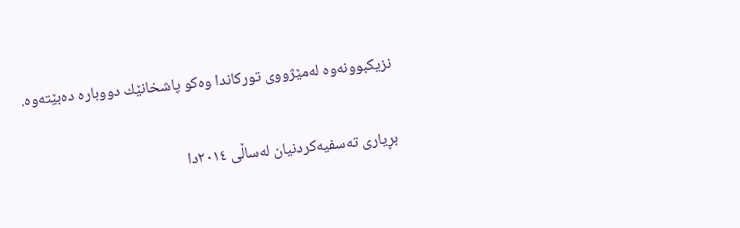نزیكبوونه‌وه‌ له‌مێژووی توركاندا وه‌كو پاشخانێك دووباره‌ ده‌بێته‌وه‌.

بڕیاری ته‌سفیه‌كردنیان له‌ساڵی ٢٠١٤دا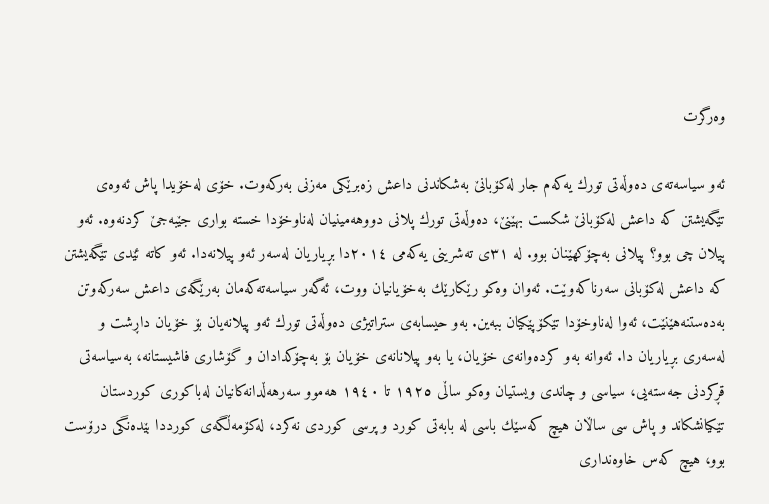وه‌رگرت

ئه‌و سیاسه‌ته‌ی ده‌وڵه‌تی تورك یه‌كه‌م جار له‌كۆبانێ به‌شكاندنی داعش زه‌برێكی مه‌زنی به‌ركه‌وت. خۆی له‌خۆیدا پاش ئه‌وه‌ی تێگه‌یشتن كه‌ داعش له‌كۆبانێ شكست بهێنێ، ده‌وڵه‌تی تورك پلانی دووهه‌مینیان له‌ناوخۆدا خسته‌ بواری جێبه‌جێ كردنه‌وه‌. ئه‌و پیلان چی بوو؟ پیلانی به‌چۆكهێنان بوو. له‌ ٣١ی ته‌شرینی یه‌كه‌می ٢٠١٤دا بڕیاریان له‌سه‌ر ئه‌و پیلانه‌دا. ئه‌و كاته‌ ئێدی تێگه‌یشتن كه‌ داعش له‌كۆبانی سه‌رناكه‌وێت. ئه‌وان وه‌كو رێكارێك به‌خۆیانیان ووت، ئه‌گه‌ر سیاسه‌ته‌كه‌مان به‌رێگه‌ی داعش سه‌ركه‌وتن به‌ده‌ستنه‌هێنێت، ئه‌وا له‌ناوخۆدا تێكۆپێكیان ببه‌ین. به‌و حیسابه‌ی ستراتیژی ده‌وڵه‌تی تورك ئه‌و پیلانه‌یان بۆ خۆیان داڕشت و له‌سه‌ری بڕیاریان دا. ئه‌وانه‌ به‌و كرده‌وانه‌ی خۆیان، یا به‌و پیلانانه‌ی خۆیان بۆ به‌چۆكدادان و گۆشاری فاشیستانه‌، به‌سیاسه‌تی قڕكردنی جه‌سته‌یی، سیاسی و چاندی ویستیان وه‌كو ساڵی ١٩٢٥ تا ١٩٤٠ هه‌موو سه‌رهه‌ڵدانه‌كانیان له‌باكوری كوردستان تێكیانشكاند و پاش سی ساڵان هیچ كه‌سێك باسی له‌ بابه‌تی كورد و پرسی كوردی نه‌كرد، له‌كۆمه‌ڵگه‌ی كورددا بێده‌نگی درۆست بوو، هیچ كه‌س خاوه‌نداری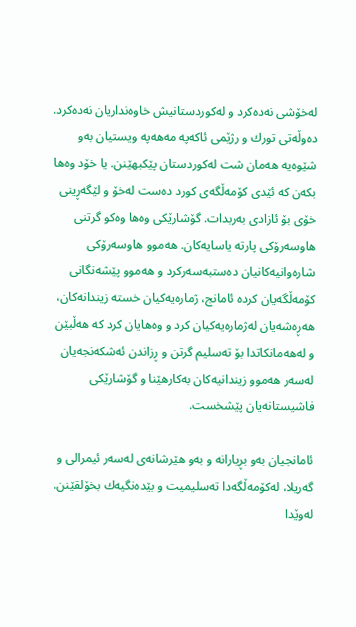له‌خۆشی نه‌ده‌كرد و له‌كوردستانیش خاوه‌نداریان نه‌ده‌كرد. ده‌وڵه‌تی تورك و رژێمی ئاكه‌په‌ مه‌هه‌په‌ ویستیان به‌و شێوه‌یه‌ هه‌مان شت له‌كوردستان پێكبهێنن. یا خۆد وه‌ها بكه‌ن كه‌ ئێدی كۆمه‌ڵگه‌ی كورد ده‌ست له‌خۆ و لێگه‌ڕینی خۆی بۆ ئازادی به‌ربدات. گۆشارێكی وه‌ها وه‌كو گرتنی هاوسه‌رۆكی پارته‌ یاسایه‌كان. هه‌موو هاوسه‌رۆكی شاره‌وانیه‌كانیان ده‌ستبه‌سه‌ركرد و هه‌موو پێشه‌نگانی كۆمه‌ڵگه‌یان كرده‌ ئامانج، ژماره‌یه‌كیان خسته‌ زیندانه‌كان، هه‌ڕه‌شه‌یان له‌ژماره‌یه‌كیان كرد و وه‌هایان كرد كه‌ هه‌ڵبێن و له‌هه‌مانكاتدا بۆ ته‌سلیم گرتن و ڕزاندن ئه‌شكه‌نجه‌یان له‌سه‌ر هه‌موو زیندانیه‌كان به‌كارهێنا و گۆشارێكی فاشیستانه‌یان پێشخست.

ئامانجیان به‌و بڕیارانه‌ و به‌و هێرشانه‌ی له‌سه‌ر ئیمرالی و گه‌ریلا، له‌كۆمه‌ڵگه‌دا ته‌سلیمیت و بێده‌نگیه‌ك بخۆلقێنن. له‌وێدا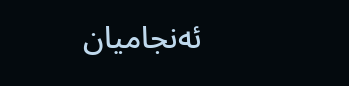ئه‌نجامیان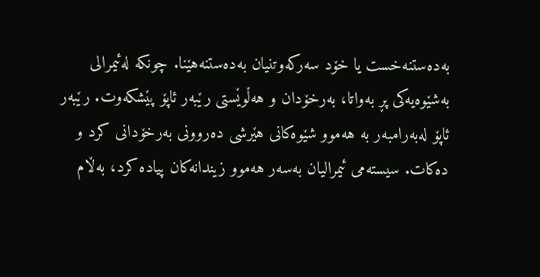به‌ده‌ستنه‌خست یا خۆد سه‌ركه‌وتنیان به‌ده‌ستنه‌هێنا. چونكه‌ له‌ئیمرالی به‌شێوه‌یه‌كی پڕ به‌واتا، به‌رخۆدان و هه‌ڵوێستی رێبه‌ر ئاپۆ پێشكه‌وت. رێبه‌ر ئاپۆ له‌به‌رامبه‌ر به‌ هه‌موو شێوه‌كانی هێرشی ده‌روونی به‌رخۆدانی كرد و ده‌كات. سیسته‌می ئیمرالیان به‌سه‌ر هه‌موو زیندانه‌كان پیاده‌ كرد، به‌ڵام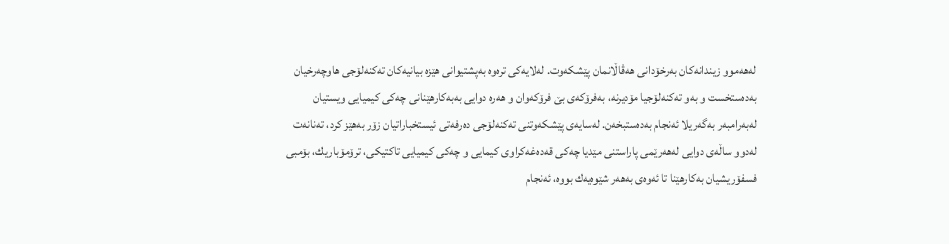له‌هه‌موو زیندانه‌كان به‌رخۆدانی هه‌ڤاڵانمان پێشكه‌وت. له‌لایه‌كی تره‌وه‌ به‌پشتیوانی هێزه‌ بیانیه‌كان ته‌كنه‌لۆجی هاوچه‌رخیان به‌ده‌ستخست و به‌و ته‌كنه‌لۆجیا مۆدیرنه‌، به‌فرۆكه‌ی بێ فرۆكه‌وان و هه‌ره‌ دوایی به‌به‌كارهێنانی چه‌كی كیمیایی ویستیان له‌به‌رامبه‌ر به‌گه‌ریلا ئه‌نجام به‌ده‌ستبخه‌ن. له‌سایه‌ی پێشكه‌وتنی ته‌كنه‌لۆجی ده‌رفه‌تی ئیستخباراتیان زۆر به‌هێز كرد، ته‌نانه‌ت له‌دوو ساڵه‌ی دوایی له‌هه‌رێمی پاراستنی مێدیا چه‌كی قه‌ده‌غه‌كراوی كیمایی و چه‌كی كیمیایی تاكتیكی، ترۆمۆباریك، بۆمبی فسفۆریشیان به‌كارهێنا تا ئه‌وه‌ی به‌هه‌ر شێوه‌یه‌ك بووه‌، ئه‌نجام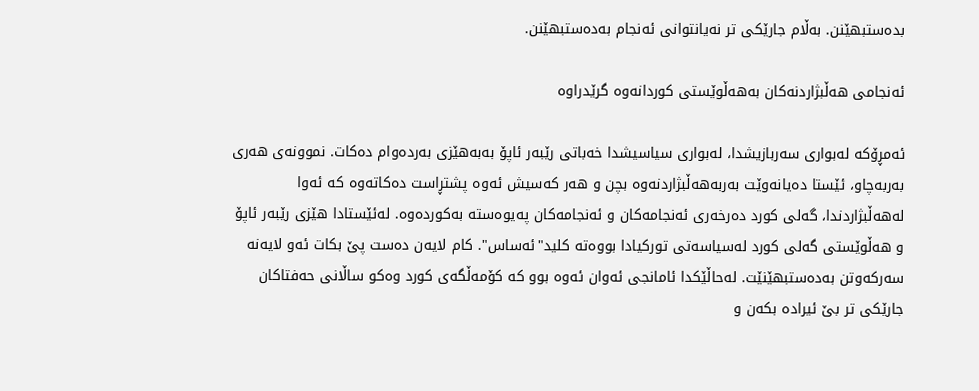بده‌ستبهێنن. به‌ڵام جارێكی تر نه‌یانتوانی ئه‌نجام به‌ده‌ستبهێنن.

ئه‌نجامی هه‌ڵبژاردنه‌كان به‌هه‌ڵوێستی كوردانه‌وه‌ گرێدراوه‌

ئه‌مڕۆكه‌ له‌بواری سه‌ربازیشدا، له‌بواری سیاسیشدا خه‌باتی رێبه‌ر ئاپۆ به‌به‌هێزی به‌رده‌وام ده‌كات. نموونه‌ی هه‌ری به‌ربه‌چاو، ئێستا ده‌یانه‌وێت به‌ربه‌هه‌ڵبژاردنه‌وه‌ بچن و هه‌ر كه‌سیش ئه‌وه‌ پشتڕاست ده‌كاته‌وه‌ كه‌ ئه‌وا له‌هه‌ڵبژاردندا، گه‌لی كورد ده‌رخه‌ری ئه‌نجامه‌كان و ئه‌نجامه‌كان په‌یوه‌سته‌ به‌كورده‌وه‌. له‌ئێستادا هێزی رێبه‌ر ئاپۆ و هه‌ڵوێستی گه‌لی كورد له‌سیاسه‌تی توركیادا بووه‌ته‌ كلید"ئه‌ساس". كام لایه‌ن ده‌ست پێ بكات ئه‌و لایه‌نه‌ سه‌ركه‌وتن به‌ده‌ستبهێنێت. له‌حاڵێكدا ئامانجی ئه‌وان ئه‌وه‌ بوو كه‌ كۆمه‌ڵگه‌ی كورد وه‌كو ساڵانی حه‌فتاكان جارێكی تر بێ ئیراده‌ بكه‌ن و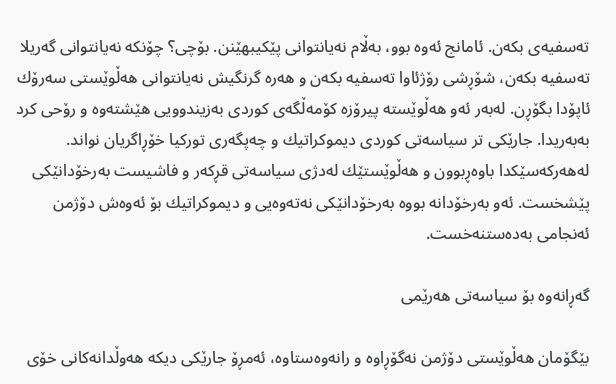ته‌سفیه‌ی بكه‌ن. ئامانج ئه‌وه‌ بوو، به‌ڵام نه‌یانتوانی پێكیبهێنن. بۆچی؟ چۆنكه‌ نه‌یانتوانی گه‌ریلا ته‌سفیه‌ بكه‌ن، شۆڕشی رۆژئاوا ته‌سفیه‌ بكه‌ن و هه‌ره‌ گرنگیش نه‌یانتوانی هه‌ڵوێستی سه‌رۆك ئاپۆدا بگۆڕن. له‌به‌ر ئه‌و هه‌ڵوێسته‌ پیرۆزه‌ كۆمه‌ڵگه‌ی كوردی به‌زیندوویی هێشته‌وه‌ و رۆحی كرد به‌به‌ریدا. جارێكی تر سیاسه‌تی كوردی دیموكراتیك و چه‌پگه‌ری توركیا خۆڕاگریان نواند. له‌هه‌ركه‌سێكدا باوه‌ڕبوون و هه‌ڵوێستێك له‌دژی سیاسه‌تی قڕكه‌ر و فاشیست به‌رخۆدانێكی پێشخست. ئه‌و به‌رخۆدانه‌ بووه‌ به‌رخۆدانێكی نه‌ته‌وه‌یی و دیموكراتیك بۆ ئه‌وه‌ش دۆژمن ئه‌نجامی به‌ده‌ستنه‌خست.

گه‌ڕانه‌وه‌ بۆ سیاسه‌تی هه‌رێمی

بێگۆمان هه‌ڵوێستی دۆژمن نه‌گۆڕاوه‌ و رانه‌وه‌ستاوه‌، ئه‌مڕۆ جارێكی دیكه‌ هه‌وڵدانه‌كانی خۆی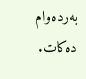به‌رده‌وام ده‌كات.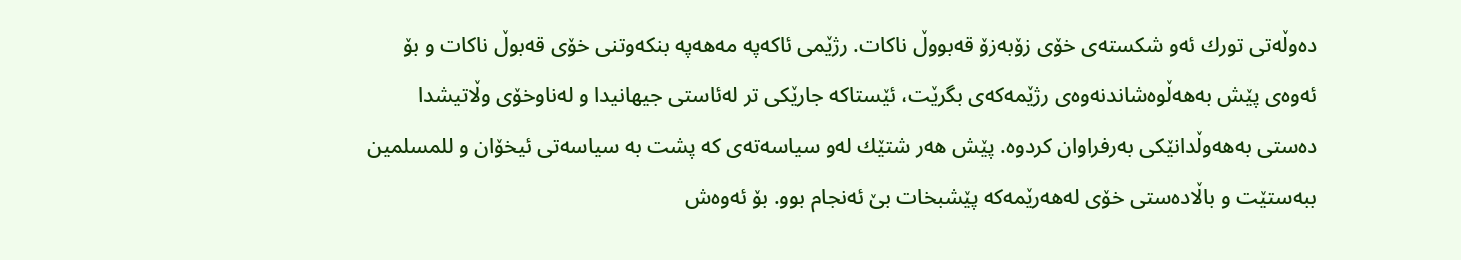ده‌وڵه‌تی تورك ئه‌و شكسته‌ی خۆی زۆبه‌زۆ قه‌بووڵ ناكات. رژێمی ئاكه‌په‌ مه‌هه‌په‌ بنكه‌وتنی خۆی قه‌بوڵ ناكات و بۆ ئه‌وه‌ی پێش به‌هه‌ڵوه‌شاندنه‌وه‌ی رژێمه‌كه‌ی بگرێت، ئێستاكه‌ جارێكی تر له‌ئاستی جیهانیدا و له‌ناوخۆی وڵاتیشدا ده‌ستی به‌هه‌وڵدانێكی به‌رفراوان كردوه‌. پێش هه‌ر شتێك له‌و سیاسه‌ته‌ی كه‌ پشت به‌ سیاسه‌تی ئیخۆان و للمسلمین ببه‌ستێت و باڵاده‌ستی خۆی له‌هه‌رێمه‌كه‌ پێشبخات بێ ئه‌نجام بوو. بۆ ئه‌وه‌ش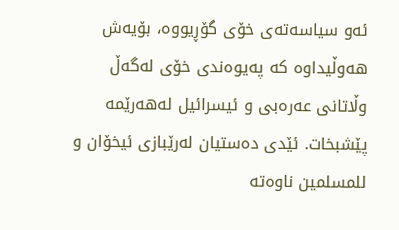ئه‌و سیاسه‌ته‌ی خۆی گۆڕیووه‌، بۆیه‌ش هه‌وڵیداوه‌ كه‌ په‌یوه‌ندی خۆی له‌گه‌ڵ وڵاتانی عه‌ره‌بی و ئیسرائیل له‌هه‌رێمه‌ پێشبخات. ئێدی ده‌ستیان له‌رێبازی ئیخۆان و للمسلمین ناوه‌ته‌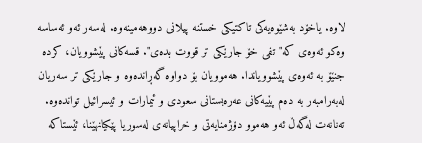لاوه‌. یاخۆد به‌شێوه‌یه‌كی تاكتیكی خستنه‌ پیلانی دووهه‌مینه‌وه‌. له‌سه‌ر ئه‌و ئه‌ساسه‌ وه‌كو ئه‌وه‌ی كه‌"تفی خۆ جارێكی تر قووت بده‌ی". قسه‌كانی پێشوویان، كرده‌ جنێۆ به‌ ئه‌وه‌ی پێشوویاندا. هه‌موویان بۆ دواوه‌ گه‌ڕانده‌وه‌ و جارێكی تر سه‌ریان له‌به‌رامبه‌ر به‌ ده‌م پێیه‌كانی عه‌ره‌بستانی سعودی و ئیمارات و ئیسرائیل توانده‌وه‌. ته‌نانه‌ت له‌گه‌ڵ ئه‌و هه‌موو دۆژمنایه‌تی و خراپیانه‌ی له‌سوریا پێكیانهێنا، ئێستاكه‌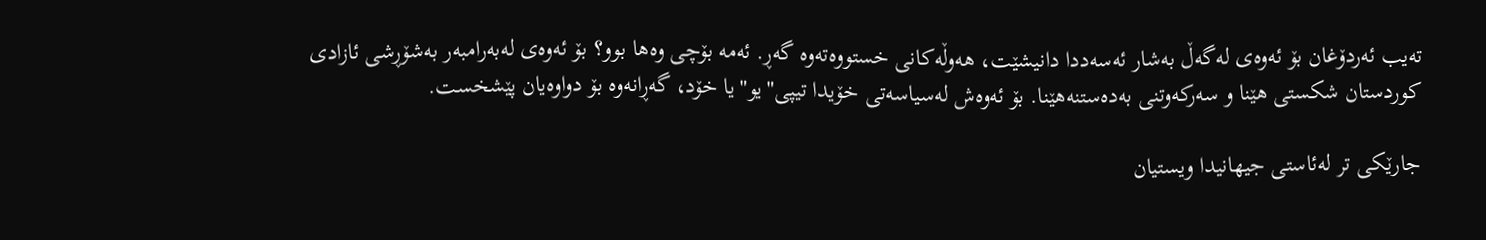ته‌یب ئه‌ردۆغان بۆ ئه‌وه‌ی له‌گه‌ڵ به‌شار ئه‌سه‌ددا دانیشێت، هه‌وڵه‌كانی خستووه‌ته‌وه‌ گه‌ڕ. ئه‌مه‌ بۆچی وه‌ها بوو؟ بۆ ئه‌وه‌ی له‌به‌رامبه‌ر به‌شۆڕشی ئازادی كوردستان شكستی هێنا و سه‌ركه‌وتنی به‌ده‌ستنه‌هێنا. بۆ ئه‌وه‌ش له‌سیاسه‌تی خۆیدا تیپی"یو"یا خۆد، گه‌ڕانه‌وه‌ بۆ دواوه‌یان پێشخست.

جارێكی تر له‌ئاستی جیهانیدا ویستیان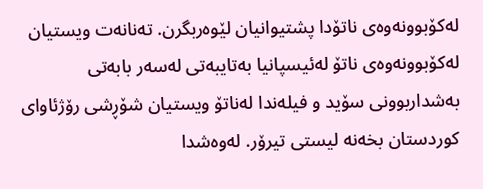له‌كۆبوونه‌وه‌ی ناتۆدا پشتیوانیان لێوه‌ربگرن. ته‌نانه‌ت ویستیان له‌كۆبوونه‌وه‌ی ناتۆ له‌ئیسپانیا به‌تایبه‌تی له‌سه‌ر بابه‌تی به‌شداربوونی سۆید و فیله‌ندا له‌ناتۆ ویستیان شۆڕشی رۆژئاوای كوردستان بخه‌نه‌ لیستی تیرۆر. له‌وه‌شدا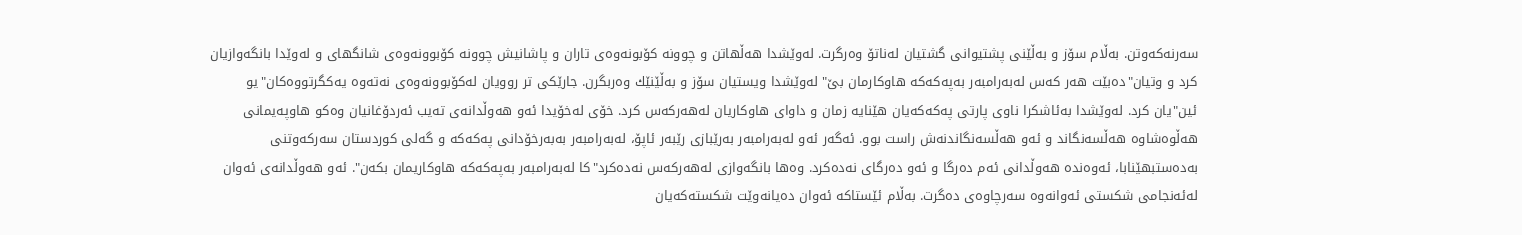سه‌رنه‌كه‌وتن. به‌ڵام سۆز و به‌ڵێنی پشتیوانی گشتیان له‌ناتۆ وه‌رگرت. له‌وێشدا هه‌ڵهاتن و چوونه‌ كۆبونه‌وه‌ی تاران و پاشانیش چوونه‌ كۆبوونه‌وه‌ی شانگهای و له‌وێدا بانگه‌وازیان كرد و وتیان"ده‌بێت هه‌ر كه‌س له‌به‌رامبه‌ر به‌په‌كه‌كه‌ هاوكارمان بێ" له‌وێشدا ویستیان سۆز و به‌ڵێنێك وه‌ربگرن. جارێكی تر روویان له‌كۆبوونه‌وه‌ی نه‌ته‌وه‌ یه‌كگرتووه‌كان"یو ئین"یان كرد. له‌وێشدا به‌ئاشكرا ناوی پارتی په‌كه‌كه‌یان هێنایه‌ زمان و داوای هاوكاریان له‌هه‌ركه‌س كرد. خۆی له‌خۆیدا ئه‌و هه‌وڵدانه‌ی ته‌یب ئه‌ردۆغانیان وه‌كو هاوپه‌یمانی هه‌ڵوه‌شاوه‌ هه‌ڵسه‌نگاند و ئه‌و هه‌ڵسه‌نگاندنه‌ش راست بوو. ئه‌گه‌ر ئه‌و له‌به‌رامبه‌ر به‌رێبازی رێبه‌ر ئاپۆ، له‌به‌رامبه‌ر به‌به‌رخۆدانی په‌كه‌كه‌ و گه‌لی كوردستان سه‌ركه‌وتنی به‌ده‌ستبهێنابا، ئه‌وه‌نده‌ هه‌وڵدانی ئه‌م ده‌رگا و ئه‌و ده‌رگای نه‌ده‌كرد. وه‌ها بانگه‌وازی له‌هه‌ركه‌س نه‌ده‌كرد"كا له‌به‌رامبه‌ر به‌په‌كه‌كه‌ هاوكاریمان بكه‌ن". ئه‌و هه‌وڵدانه‌ی ئه‌وان له‌ئه‌نجامی شكستی ئه‌وانه‌وه‌ سه‌رچاوه‌ی ده‌گرت. به‌ڵام ئێستاكه‌ ئه‌وان ده‌یانه‌وێت شكسته‌كه‌یان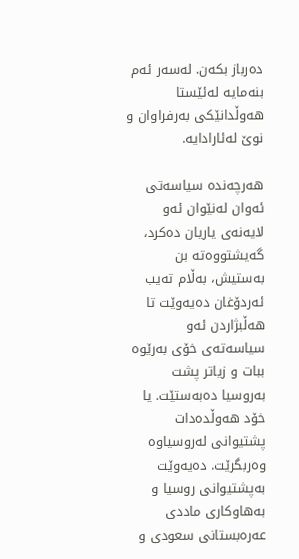ده‌رباز بكه‌ن. له‌سه‌ر ئه‌م بنه‌مایه‌ له‌ئێستا هه‌وڵدانێكی به‌رفراوان و نوێ له‌ئارادایه‌.

هه‌رچه‌نده‌ سیاسه‌تی ئه‌وان له‌نێوان ئه‌و لایه‌نه‌ی یاریان ده‌كرد، گه‌یشتووه‌ته‌ بن به‌ستیش، به‌ڵام ته‌یب ئه‌ردۆغان ده‌یه‌وێت تا هه‌ڵبژاردن ئه‌و سیاسه‌ته‌ی خۆی به‌رێوه‌ ببات و زیاتر پشت به‌روسیا ده‌به‌ستێت. یا خۆد هه‌وڵده‌دات پشتیوانی له‌روسیاوه‌ وه‌ربگرێت. ده‌یه‌وێت به‌پشتیوانی روسیا و به‌هاوكاری ماددی عه‌ره‌بستانی سعودی و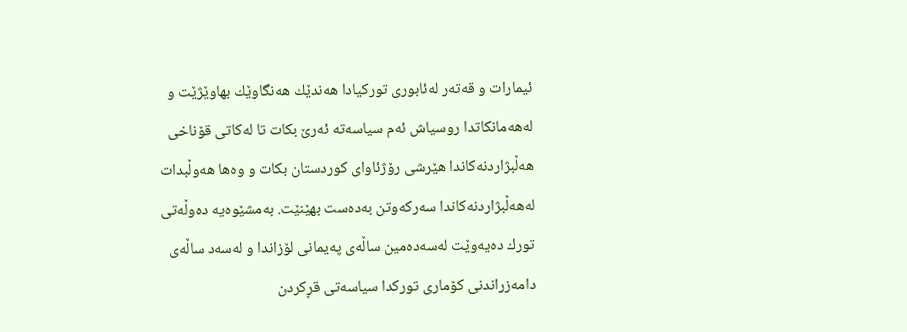ئیمارات و قه‌ته‌ر له‌ئابوری توركیادا هه‌ندێك هه‌نگاوێك بهاوێژێت و له‌هه‌مانكاتدا روسیاش ئه‌م سیاسه‌ته‌ ئه‌رێ بكات تا له‌كاتی قۆناخی هه‌ڵبژاردنه‌كاندا هێرشی رۆژئاوای كوردستان بكات و وه‌ها هه‌وڵبدات له‌هه‌ڵبژاردنه‌كاندا سه‌ركه‌وتن به‌ده‌ست بهێنێت. به‌مشێوه‌یه‌ ده‌وڵه‌تی تورك ده‌یه‌وێت له‌سه‌ده‌مین ساڵه‌ی په‌یمانی لۆزاندا و له‌سه‌د ساڵه‌ی دامه‌زراندنی كۆماری توركدا سیاسه‌تی قڕكردن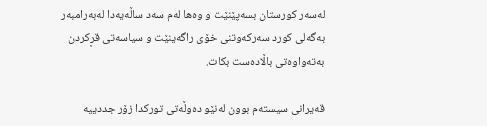له‌سه‌ر كورستان بسه‌پێنێت و وه‌ها له‌م سه‌د ساڵه‌یه‌دا له‌به‌رامبه‌ر به‌گه‌لی كورد سه‌ركه‌وتنی خۆی راگه‌ینێت و سیاسه‌تی قڕكردن به‌ته‌واوه‌تی باڵاده‌ست بكات.

قه‌یرانی سیسته‌م بوون له‌نێو ده‌وڵه‌تی توركدا زۆر جددییه‌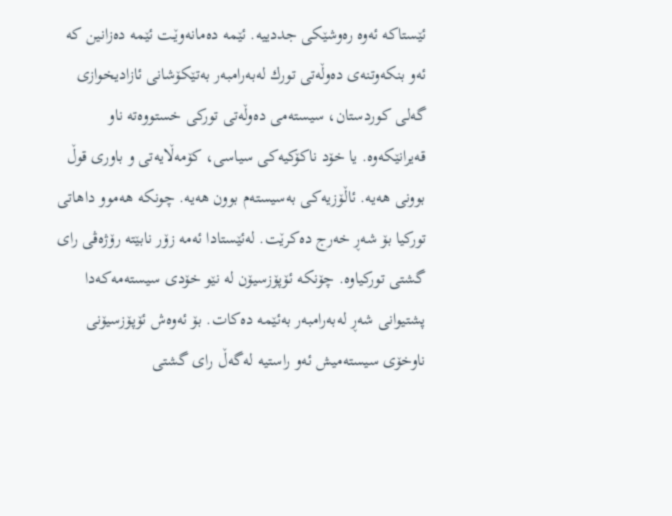ئێستاكه‌ ئه‌وه‌ ره‌وشێكی جددییه‌. ئێمه‌ ده‌مانه‌وێـت ئێمه‌ ده‌زانین كه‌ ئه‌و بنكه‌وتنه‌ی ده‌وڵه‌تی تورك له‌به‌رامبه‌ر به‌تێكۆشانی ئازادیخوازی گه‌لی كوردستان، سیسته‌می ده‌وڵه‌تی توركی خستووه‌ته‌ ناو قه‌یرانێكه‌وه‌. یا خۆد ناكۆكیه‌كی سیاسی، كۆمه‌ڵایه‌تی و باوری قوڵ بوونی هه‌یه‌. ئاڵۆزیه‌كی به‌سیسته‌م بوون هه‌یه‌. چونكه‌ هه‌موو داهاتی توركیا بۆ شه‌ڕ خه‌رج ده‌كرێت. له‌ئێستادا ئه‌مه‌ زۆر نابێته‌ رۆژه‌ڤی رای گشتی توركیاوه‌. چۆنكه‌ ئۆپۆزسیۆن له‌ نێو خۆدی سیسته‌مه‌كه‌دا پشتیوانی شه‌ڕ له‌به‌رامبه‌ر به‌ئێمه‌ ده‌كات. بۆ ئه‌وه‌ش ئۆپۆزسیۆنی ناوخۆی سیسته‌میش ئه‌و راستیه‌ له‌گه‌ڵ رای گشتی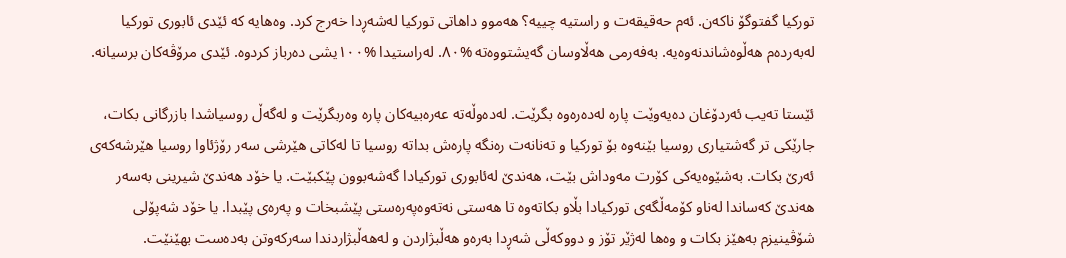توركیا گفتوگۆ ناكه‌ن. ئه‌م حه‌قیقه‌ت و راستیه‌ چییه‌؟ هه‌موو داهاتی توركیا له‌شه‌ڕدا خه‌رج كرد. وه‌هایه‌ كه‌ ئێدی ئابوری توركیا له‌به‌رده‌م هه‌ڵوه‌شاندنه‌وه‌یه‌. به‌فه‌رمی هه‌ڵاوسان گه‌یشتووه‌ته‌ %٨٠. له‌راستیدا %١٠٠یشی ده‌رباز كردوه‌. ئێدی مرۆڤه‌كان برسیانه‌.

ئێستا ته‌یب ئه‌ردۆغان ده‌یه‌وێت پاره‌ له‌ده‌ره‌وه‌ بگرێت. له‌ده‌وڵه‌ته‌ عه‌ره‌بیه‌كان پاره‌ وه‌ربگرێت و له‌گه‌ڵ روسیاشدا بازرگانی بكات، جارێكی تر گه‌شتیاری روسیا بێنه‌وه‌ بۆ توركیا و ته‌نانه‌ت ره‌نگه‌ پاره‌ش بداته‌ روسیا تا له‌كاتی هێرشی سه‌ر رۆژئاوا روسیا هێرشه‌كه‌ی ئه‌رێ بكات. به‌شێوه‌یه‌كی كۆرت مه‌وداش بێت، هه‌ندێ له‌ئابوری توركیادا گه‌شه‌بوون پێكبێت. یا خۆد هه‌ندێ شیرینی به‌سه‌ر هه‌ندێ كه‌ساندا له‌ناو كۆمه‌ڵگه‌ی توركیادا بڵاو بكاته‌وه‌ تا هه‌ستی نه‌ته‌وه‌په‌ره‌ستی پێشبخات و په‌ره‌ی پێبدا. یا خۆد شه‌پۆلی شۆڤینیزم به‌هێز بكات و وه‌ها له‌ژێر تۆز و دووكه‌ڵی شه‌ڕدا به‌ره‌و هه‌ڵبژاردن و له‌هه‌ڵبژاردندا سه‌ركه‌وتن به‌ده‌ست بهێنێت.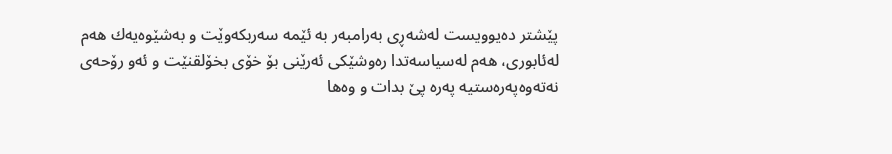پێشتر ده‌یوویست له‌شه‌ڕی به‌رامبه‌ر به‌ ئێمه‌ سه‌ربكه‌وێت و به‌شێوه‌یه‌ك هه‌م له‌ئابوری، هه‌م له‌سیاسه‌تدا ره‌وشێكی ئه‌رێنی بۆ خۆی بخۆلقنێت و ئه‌و رۆحه‌ی نه‌ته‌وه‌په‌ره‌ستیه‌ په‌ره‌ پێ بدات و وه‌ها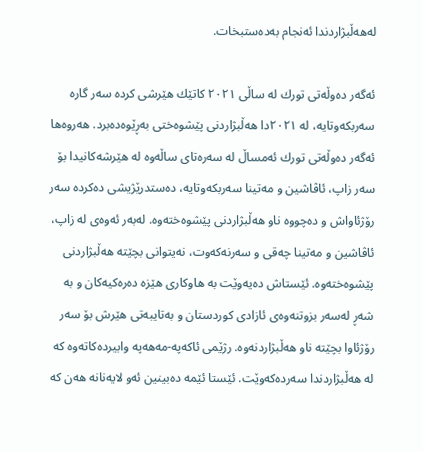له‌هه‌ڵبژاردندا ئه‌نجام به‌ده‌ستبخات.

ئه‌گه‌ر ده‌وڵه‌تی تورك له‌ ساڵی ٢٠٢١ كاتێك هێرشی كرده‌ سه‌ر گاره‌ سه‌ربكه‌وتایه‌، له‌ ٢٠٢١دا هه‌ڵبژاردنی پێشوه‌ختی به‌ڕێوه‌ده‌برد. هه‌روه‌ها ئه‌گه‌ر ده‌وڵه‌تی تورك ئه‌مساڵ له‌ سه‌ره‌تای ساڵه‌وه‌ له‌ هێرشه‌كانیدا بۆ سه‌ر زاپ، ئاڤاشین و مه‌تینا سه‌ربكه‌وتایه‌، ده‌ستدرێژیشی ده‌كرده‌ سه‌ر رۆژئاواش و ده‌چووه‌ ناو هه‌ڵبژاردنی پێشوه‌خته‌وه‌. له‌به‌ر ئه‌وه‌ی له‌ زاپ، ئاڤاشین و مه‌تینا چه‌قی و سه‌رنه‌كه‌وت، نه‌یتوانی بچێته‌ هه‌ڵبژاردنی پێشوه‌خته‌وه‌. ئێستاش ده‌یه‌وێت به‌ هاوكاری هێزه‌ ده‌ره‌كیه‌كان و به‌ شه‌ڕ له‌سه‌ر بزوتنه‌وه‌ی ئازادی كوردستان و به‌تایبه‌تی هێرش بۆ سه‌ر رۆژئاوا بچێته‌ ناو هه‌ڵبژاردنه‌وه‌. رژێمی ئاكه‌په‌-مه‌هه‌په‌ وابیرده‌كاته‌وه‌ كه‌ له‌ هه‌ڵبژاردندا سه‌رده‌كه‌وێت. ئێستا ئێمه‌ ده‌بینین ئه‌و لایه‌نانه‌ هه‌ن كه‌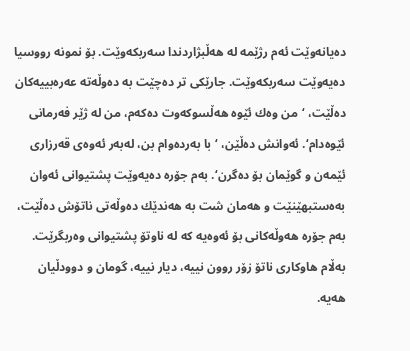ده‌یانه‌وێت ئه‌م رژێمه‌ له‌ هه‌ڵبژاردندا سه‌ربكه‌وێت. بۆ نمونه‌ رووسیا ده‌یه‌وێت سه‌ربكه‌وێت. جارێكی تر ده‌چێت به‌ ده‌وڵه‌ته‌ عه‌ره‌بییه‌كان ده‌ڵێت، ‘من وه‌ك ئێوه‌ هه‌ڵسوكه‌وت ده‌كه‌م، من له‌ ژێر فه‌رمانی ئێوه‌دام‘. ئه‌وانش ده‌ڵێن، ‘با به‌رده‌وام بن، له‌به‌ر ئه‌وه‌ی قه‌رزاری ئێمه‌ن و گوێمان بۆ ده‌گرن‘. به‌م جۆره‌ ده‌یه‌وێت پشتیوانی ئه‌وان به‌ه‌ستبهێنێت و هه‌مان شت به‌ هه‌ندێك ده‌وڵه‌تی ناتۆش ده‌ڵێت، به‌م جۆره‌ هه‌وڵه‌كانی بۆ ئه‌وه‌یه‌ كه‌ له‌ ناوتۆ پشتیوانی وه‌ربگرێت. به‌ڵام هاوكاری ناتۆ زۆر روون نییه‌، دیار نییه‌، گومان و دوودڵیان هه‌یه‌.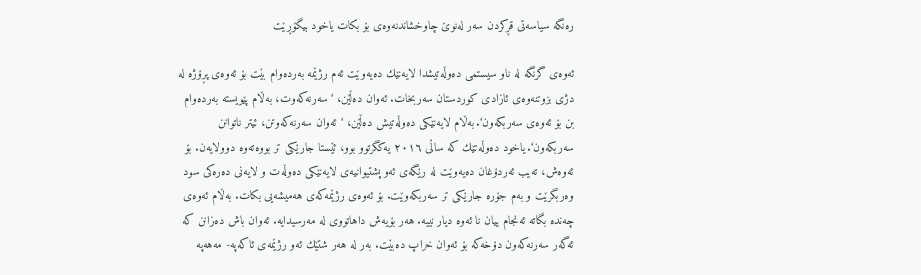ره‌نگه‌ سیاسه‌تی قڕكردن سه‌ر له‌نوێ چاوخشاندنه‌وه‌ی بۆ بكات یاخود بیگۆڕێت

ئه‌وه‌ی گرنگه‌ له‌ ناو سیستمی ده‌وڵه‌تیشدا لایه‌نێك ده‌یه‌وێت ئه‌م رژێمه‌ به‌رده‌وام بێت بۆ ئه‌وه‌ی پڕۆژه‌ له‌ دژی بزوتنه‌وه‌ی ئازادی كوردستان سه‌ربخات. ئه‌وان ده‌ڵێن، ‘سه‌رنه‌كه‌وت، به‌ڵام پێویسته‌ به‌رده‌وام بن بۆ ئه‌وه‌ی سه‌ربكه‌ون‘. به‌ڵام لایه‌نێكی ده‌وڵه‌تیش ده‌ڵێن، ‘ئه‌وان سه‌رنه‌كه‌وتن، ئیتر ناتوانن سه‌ربكه‌ون‘. یاخود ده‌وڵه‌تێك كه‌ ساڵی ٢٠١٦ یه‌كگرتوو بوو، ئێستا جارێكی تر بووه‌ته‌وه‌ دوولایه‌ن. بۆ ئه‌وه‌ش، ته‌یب ئه‌ردۆغان ده‌یه‌وێت له‌ رێگه‌ی ئه‌و پشتیوانیه‌ی لایه‌نێكی ده‌وڵه‌ت و لایه‌نی ده‌ره‌كی سود وه‌ربگرێت و به‌م جۆره‌ جارێكی تر سه‌ربكه‌وێت. بۆ ئه‌وه‌ی رژێمه‌كه‌ی هه‌میشه‌یی بكات. به‌ڵام ئه‌وه‌ی چه‌نده‌ بگاته‌ ئه‌نجام ییان نا ئه‌وه‌ دیار نییه‌. هه‌ر بۆیه‌ش داهاتووی له‌ مه‌رسیدایه‌. ئه‌وان باش ده‌زانن كه‌ ئه‌گه‌ر سه‌رنه‌كه‌ون دۆخه‌كه‌ بۆ ئه‌وان خراپ ده‌بێت. به‌ر له‌ هه‌ر شتێك ئه‌و رژێمه‌ی ئاكه‌په‌- مه‌هه‌په‌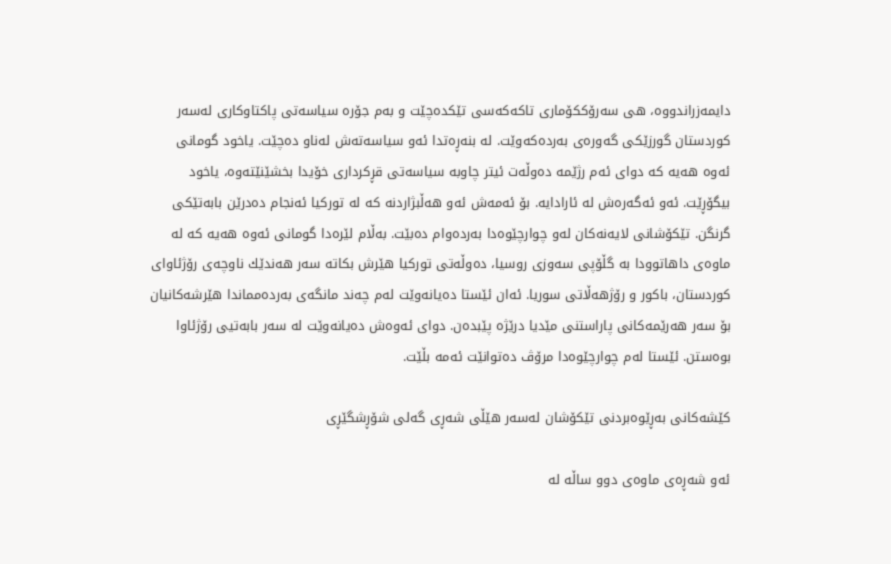دایمه‌زراندووه‌، هی سه‌رۆككۆماری تاكه‌كه‌سی تێكده‌چێت و به‌م جۆره‌ سیاسه‌تی پاكتاوكاری له‌سه‌ر كوردستان گورزێكی گه‌وره‌ی به‌رده‌كه‌وێت. له‌ بنه‌ڕه‌تدا ئه‌و سیاسه‌ته‌ش له‌ناو ده‌چێت. یاخود گومانی ئه‌وه‌ هه‌یه‌ كه‌ دوای ئه‌م رژێمه‌ ده‌وڵه‌ت ئیتر چاوبه‌ سیاسه‌تی قڕكرداری خۆیدا بخشێنێته‌وه‌، یاخود بیگۆڕێت. ئه‌و ئه‌گه‌ره‌ش له‌ ئارادایه‌. بۆ ئه‌مه‌ش ئه‌و هه‌ڵبژاردنه‌ كه‌ له‌ توركیا ئه‌نجام ده‌درێن بابه‌تێكی گرنگن. تێكۆشانی لایه‌نه‌كان له‌و چوارچێوه‌دا به‌رده‌وام ده‌بێت. به‌ڵام لێره‌دا گومانی ئه‌وه‌ هه‌یه‌ كه‌ له‌ ماوه‌ی داهاتوودا به‌ گڵۆپی سه‌وزی روسیا، ده‌وڵه‌تی توركیا هێرش بكاته‌ سه‌ر هه‌ندێك ناوچه‌ی رۆژئاوای كوردستان، باكور و رۆژهه‌ڵاتی سوریا. ئه‌ان ئێستا ده‌یانه‌وێت له‌م چه‌ند مانگه‌ی به‌رده‌مماندا هێرشه‌كانیان بۆ سه‌ر هه‌رێمه‌كانی پاراستنی مێدیا درێژه‌ پێبده‌ن. دوای ئه‌وه‌ش ده‌یانه‌وێت له‌ سه‌ر بابه‌تیی رۆژئاوا بوه‌ستن. ئێستا له‌م چوارچێوه‌دا مرۆڤ ده‌توانێت ئه‌مه‌ بڵێت.

كێشه‌كانی به‌ڕێوه‌بردنی تێكۆشان له‌سه‌ر هێڵی شه‌ڕی گه‌لی شۆڕشگێڕی

ئه‌و شه‌ڕه‌ی ماوه‌ی دوو ساڵه‌ له‌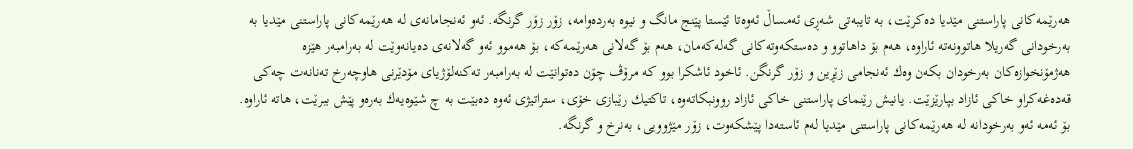هه‌رێمه‌كانی پاراستنی مێدیا ده‌كرێت، به‌ تایبه‌تی شه‌ڕی ئه‌مساڵ ئه‌وه‌تا ئێستا پێنج مانگ و نیوه‌ به‌رده‌وامه‌، زۆر زۆر گرنگه‌. ئه‌و ئه‌نجامانه‌ی له‌ هه‌رێمه‌كانی پاراستنی مێدیا به‌ به‌رخودانی گه‌ریلا هاتوونه‌ته‌ ئاراوه‌، هه‌م بۆ داهاتوو و ده‌ستكه‌وته‌كانی گه‌له‌كه‌مان، هه‌م بۆ گه‌لانی هه‌رێمه‌كه‌، بۆ هه‌موو ئه‌و گه‌لانه‌ی ده‌یانه‌وێت له‌ به‌رامبه‌ر هێزه‌ هه‌ژمۆنخوازه‌كان به‌رخودان بكه‌ن وه‌ك ئه‌نجامی زێڕین و زۆر گرنگن. ئاخود ئاشكرا بوو كه‌ مرۆڤ چۆن ده‌توانێت له‌ به‌رامبه‌ر ته‌كنه‌لۆژیای مۆدێرنی هاوچه‌رخ ته‌نانه‌ت چه‌كی قه‌ده‌غه‌كراو خاكی ئازاد بپارێزێت. یانیش رێنمای پاراستنی خاكی ئازاد روونبكاته‌وه‌، تاكتیك رێبازی خۆی، ستراتیژی ئه‌وه‌ ده‌بێت به‌ چ شێوه‌یه‌ك به‌ره‌و پێش ببرێت، هاته‌ ئاراوه‌. بۆ ئه‌مه‌ ئه‌و به‌رخودانه‌ له‌ هه‌رێمه‌كانی پاراستنی مێدیا له‌م ئاسته‌دا پێشكه‌وت، زۆر مێژوویی، به‌نرخ و گرنگه‌.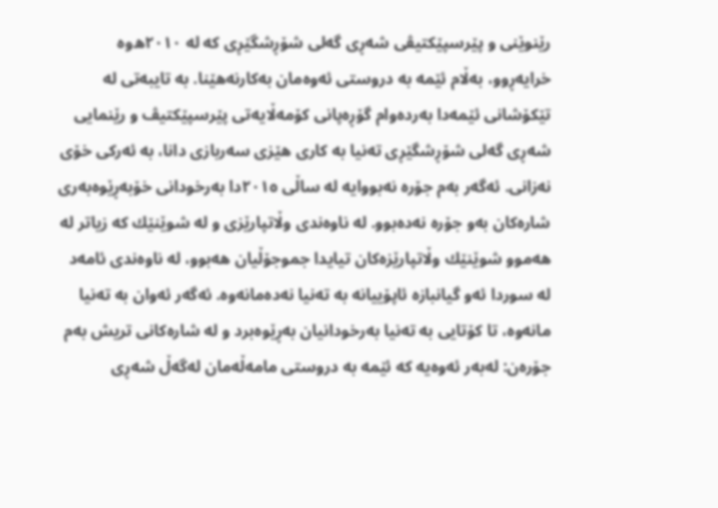رێنوێنی و پێرسپێكتیڤی شه‌ڕی گه‌لی شۆڕشگێڕی كه‌ له‌ ٢٠١٠ه‌وه‌ خرایه‌ڕوو، به‌ڵام ئێمه‌ به‌ دروستی ئه‌وه‌مان به‌كارنه‌هێنا. به‌ تایبه‌تی له‌ تێكۆشانی ئێمه‌دا به‌رده‌وام گۆڕه‌پانی كۆمه‌ڵایه‌تی پێرسپێكتیڤ و رێنمایی شه‌ڕی گه‌لی شۆڕشگێڕی ته‌نیا به‌ كاری هێزی سه‌ربازی دانا، به‌ ئه‌ركی خۆی نه‌زانی. ئه‌گه‌ر به‌م جۆره‌ نه‌بووایه‌ له‌ ساڵی ٢٠١٥دا به‌رخودانی خۆبه‌ڕێوه‌به‌ری شاره‌كان به‌و جۆره‌ نه‌ده‌بوو. له‌ ناوه‌ندی وڵاتپارێزی و له‌ شوێنێك كه‌ زیاتر له‌ هه‌موو شوێنێك وڵاتپارێزه‌كان تیایدا جموجۆڵیان هه‌بوو، له‌ ناوه‌ندی ئامه‌د له‌ سوردا ئه‌و گیانبازه‌ ئاپۆییانه‌ به‌ ته‌نیا نه‌ده‌مانه‌وه‌. ئه‌گه‌ر ئه‌وان به‌ ته‌نیا مانه‌وه‌، تا كۆتایی به‌ ته‌نیا به‌رخودانیان به‌ڕێوه‌برد و له‌ شاره‌كانی تریش به‌م جۆره‌ن: له‌به‌ر ئه‌وه‌یه‌ كه‌ ئێمه‌ به‌ دروستی مامه‌ڵه‌مان له‌گه‌ڵ شه‌ڕی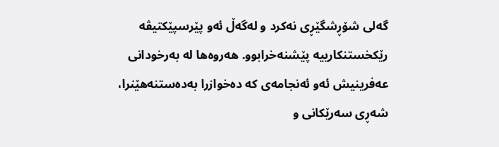گه‌لی شۆڕشگێڕی نه‌كرد و له‌گه‌ڵ ئه‌و پێرسپێكتیڤه‌ رێكخستنكارییه‌ پێشنه‌خرابوو. هه‌روه‌ها له‌ به‌رخودانی عه‌فرینیش ئه‌و ئه‌نجامه‌ی كه‌ ده‌خوازرا به‌ده‌ستنه‌هێنرا، شه‌ڕی سه‌رێكانی و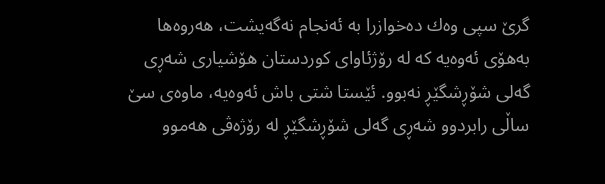گرێ سپی وه‌ك ده‌خوازرا به‌ ئه‌نجام نه‌گه‌یشت، هه‌روه‌ها به‌هۆی ئه‌وه‌یه‌ كه‌ له‌ رۆژئاوای كوردستان هۆشیاری شه‌ڕی گه‌لی شۆڕشگێڕ نه‌بوو. ئێستا شتی باش ئه‌وه‌یه‌، ماوه‌ی سێ ساڵی رابردوو شه‌ڕی گه‌لی شۆڕشگێڕ له‌ رۆژه‌ڤی هه‌موو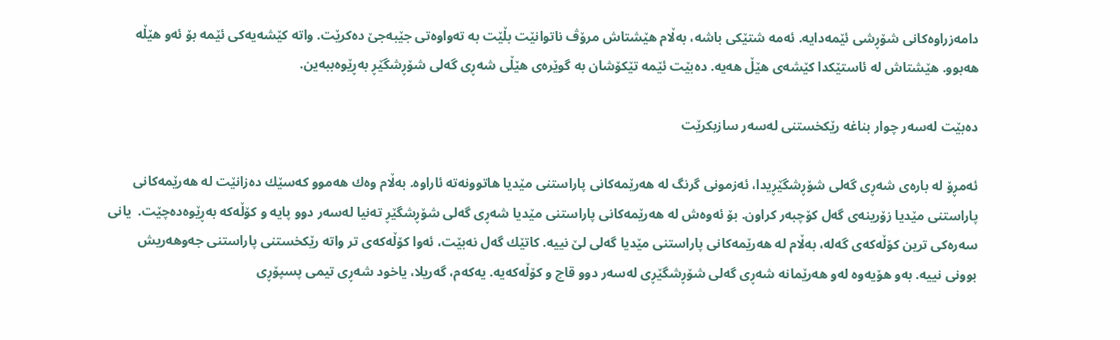دامه‌زراوه‌كانی شۆڕشی ئێمه‌دایه‌. ئه‌مه‌ شتێكی باشه‌، به‌ڵام هێشتاش مرۆڤ ناتوانێت بڵێت به‌ ته‌واوه‌تی جێبه‌جێ ده‌كرێت. واته‌ كێشه‌یه‌كی ئێمه‌ بۆ ئه‌و هێڵه‌ هه‌بوو. هێشتاش له‌ ئاستێكدا كێشه‌ی هێڵ هه‌یه‌. ده‌بێت ئێمه‌ تێكۆشان به‌ گوێره‌ی هێڵی شه‌ڕی گه‌لی شۆڕشگێڕ به‌ڕێوه‌ببه‌ین.

ده‌بێت له‌سه‌ر چوار بناغه‌ رێكخستنی له‌سه‌ر سازبكرێت

ئه‌مڕۆ له‌ باره‌ی شه‌ڕی گه‌لی شۆڕشگێڕیدا، ئه‌زمونی گرنگ له‌ هه‌رێمه‌كانی پاراستنی مێدیا هاتوونه‌ته‌ ئاراوه‌. به‌ڵام وه‌ك هه‌موو كه‌سێك ده‌زانێت له‌ هه‌رێمه‌كانی پاراستنی مێدیا زۆرینه‌ی گه‌ل كۆچبه‌ر كراون. بۆ ئه‌وه‌ش له‌ هه‌رێمه‌كانی پاراستنی مێدیا شه‌ڕی گه‌لی شۆڕشگێڕ ته‌نیا له‌سه‌ر دوو پایه‌ و كۆڵه‌كه‌ به‌ڕێوه‌ده‌چێت.  یانی سه‌ره‌كی ترین كۆڵه‌كه‌ی گه‌له‌، به‌ڵام له‌ هه‌رێمه‌كانی پاراستنی مێدیا گه‌لی لێ نییه‌. كاتێك گه‌ل نه‌بێت، ئه‌وا كۆڵه‌كه‌ی تر واته‌ رێكخستنی پاراستنی جه‌وهه‌ریش بوونی نییه‌. به‌و هۆیه‌وه‌ له‌و هه‌رێمانه‌ شه‌ڕی گه‌لی شۆڕشگێڕی له‌سه‌ر دوو قاچ و كۆڵه‌كه‌یه‌. یه‌كه‌م، گه‌ریلا، یاخود شه‌ڕی تیمی پسپۆڕی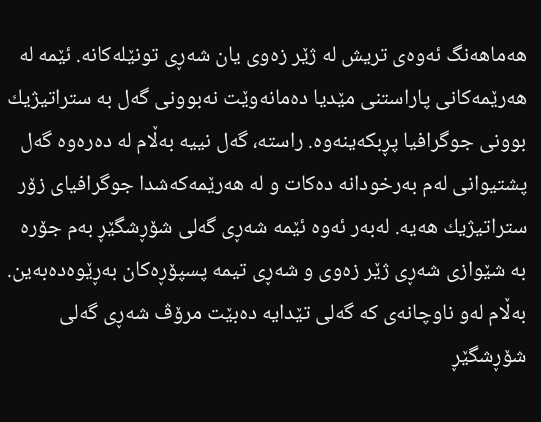هه‌ماهه‌نگ ئه‌وه‌ی تریش له‌ ژێر زه‌وی یان شه‌ڕی تونێله‌كانه‌. ئێمه‌ له‌ هه‌رێمه‌كانی پاراستنی مێدیا ده‌مانه‌وێت نه‌بوونی گه‌ل به‌ ستراتیژیك بوونی جوگرافیا پڕبكه‌ینه‌وه‌. راسته‌، گه‌ل نییه‌ به‌ڵام له‌ ده‌ره‌وه‌ گه‌ل پشتیوانی له‌م به‌رخودانه‌ ده‌كات و له‌ هه‌رێمه‌كه‌شدا جوگرافیای زۆر ستراتیژیك هه‌یه‌. له‌به‌ر ئه‌وه‌ ئێمه‌ شه‌ڕی گه‌لی شۆڕشگێڕ به‌م جۆره‌ به‌ شێوازی شه‌ڕی ژێر زه‌وی و شه‌ڕی تیمه‌ پسپۆڕه‌كان به‌ڕێوه‌ده‌به‌ین. به‌ڵام له‌و ناوچانه‌ی كه‌ گه‌لی تێدایه‌ ده‌بێت مرۆڤ شه‌ڕی گه‌لی شۆڕشگێڕ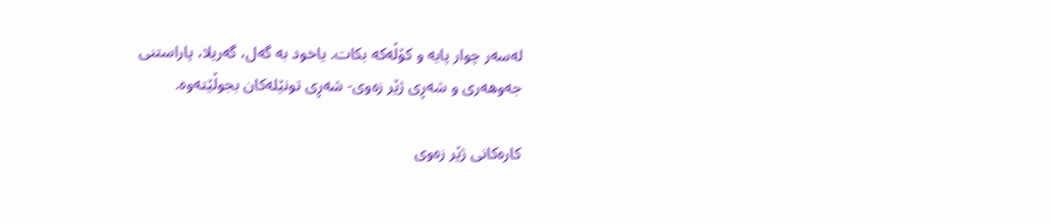له‌سه‌ر چوار پایه‌ و كۆڵه‌كه‌ بكات. یاخود به‌ گه‌ل، گه‌ریلا، پاراستنی جه‌وهه‌ری و شه‌ڕی ژێر زه‌وی- شه‌ڕی تونێله‌كان بجوڵێته‌وه‌.

كاره‌كانی ژێر زه‌وی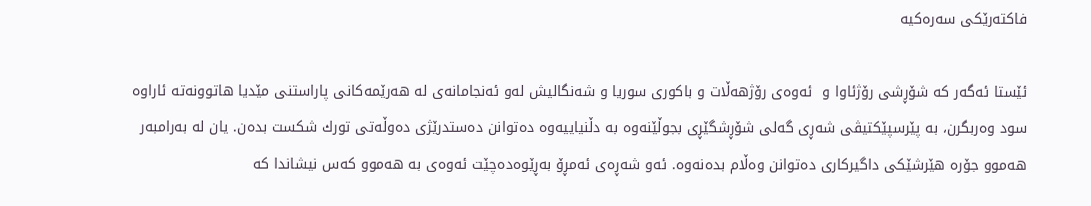فاكته‌رێكی سه‌ره‌كیه‌

ئێستا ئه‌گه‌ر كه‌ شۆڕشی رۆژئاوا و  ئه‌وه‌ی رۆژهه‌ڵات و باكوری سوریا و شه‌نگالیش له‌و ئه‌نجامانه‌ی له‌ هه‌رێمه‌كانی پاراستنی مێدیا هاتوونه‌ته‌ ئاراوه‌ سود وه‌ربگرن، به‌ پێرسپێكتیڤی شه‌ڕی گه‌لی شۆڕشگێڕی بجوڵێنه‌وه‌ به‌ دڵنیاییه‌وه‌ ده‌توانن ده‌ستدرێژی ده‌وڵه‌تی تورك شكست بده‌ن. یان له‌ به‌رامبه‌ر هه‌موو جۆره‌ هێرشێكی داگیركاری ده‌توانن وه‌ڵام بده‌نه‌وه‌. ئه‌و شه‌ڕه‌ی ئه‌مڕۆ به‌ڕێوه‌ده‌چێت ئه‌وه‌ی به‌ هه‌موو كه‌س نیشاندا كه‌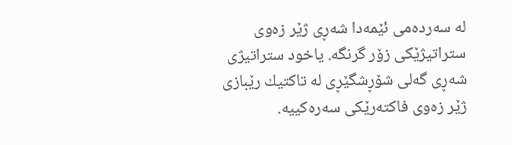له‌ سه‌رده‌می ئێمه‌دا شه‌ڕی ژێر زه‌وی ستراتیژێكی زۆر گرنگه‌. یاخود ستراتیژی شه‌ڕی گه‌لی شۆڕشگێڕی له‌ تاكتیك رێبازی ژێر زه‌وی فاكته‌رێكی سه‌ره‌كییه‌.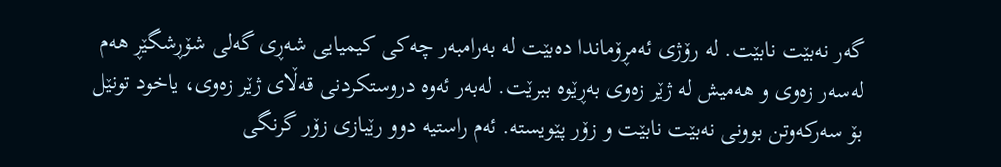گه‌ر نه‌بێت نابێت. له‌ رۆژی ئه‌مڕۆماندا ده‌بێت له‌ به‌رامبه‌ر چه‌كی كیمیایی شه‌ڕی گه‌لی شۆڕشگێڕ هه‌م له‌سه‌ر زه‌وی و هه‌میش له‌ ژێر زه‌وی به‌ڕێوه‌ ببرێت. له‌به‌ر ئه‌وه‌ دروستكردنی قه‌ڵای ژێر زه‌وی، یاخود تونێل بۆ سه‌ركه‌وتن بوونی نه‌بێت نابێت و زۆر پێویسته‌. ئه‌م راستیه‌ دوو رێبازی زۆر گرنگی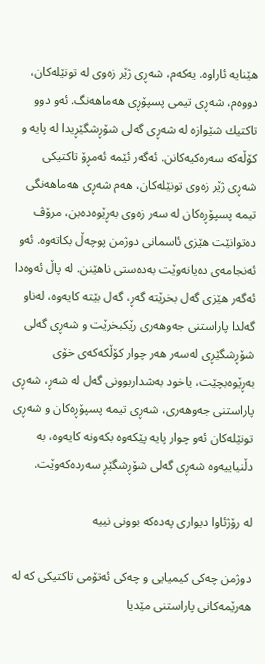هێنایه‌ ئاراوه‌. یه‌كه‌م، شه‌ڕی ژێر زه‌وی له‌ تونێله‌كان، دووه‌م، شه‌ڕی تیمی پسپۆڕی هه‌ماهه‌نگ. ئه‌و دوو تاكتیك شێوازه‌ له‌ شه‌ڕی گه‌لی شۆڕشگێڕیدا له‌ پایه‌ و كۆڵه‌كه‌ سه‌ره‌كیه‌كانن. ئه‌گه‌ر ئێمه‌ ئه‌مڕۆ تاكتیكی شه‌ڕی ژێر زه‌وی تونێله‌كان، هه‌م شه‌ڕی هه‌ماهه‌نگی تیمه‌ پسپۆڕه‌كان له‌ سه‌ر زه‌وی به‌ڕێوه‌ده‌بن، مرۆڤ ده‌توانێت هێزی ئاسمانی دوژمن پوچه‌ڵ بكاته‌وه‌. ئه‌و ئه‌نجامه‌ی ده‌یانه‌وێت به‌ده‌ستی ناهێنن. له‌ پاڵ ئه‌وه‌دا ئه‌گه‌ر هێزی گه‌ل بخرێته‌ گه‌ڕ، گه‌ل بێته‌ كایه‌وه‌، له‌ناو گه‌لدا پاراستنی جه‌وهه‌ری رێكبخرێت و شه‌ڕی گه‌لی شۆڕشگێڕی له‌سه‌ر هه‌ر چوار كۆڵكه‌كه‌ی خۆی به‌ڕێوه‌بچێت، یاخود به‌شداربوونی گه‌ل له‌ شه‌ڕ، شه‌ڕی پاراستنی جه‌وهه‌ری، شه‌ڕی تیمه‌ پسپۆڕه‌كان و شه‌ڕی تونێله‌كان ئه‌و چوار پایه‌ پێكه‌وه‌ بكه‌ونه‌ كایه‌وه‌، به‌ دڵنیاییه‌وه‌ شه‌ڕی گه‌لی شۆڕشگێڕ سه‌رده‌كه‌وێت.

له‌ رۆژئاوا دیواری په‌ده‌كه‌ بوونی نییه‌

دوژمن چه‌كی كیمیایی و چه‌كی ئه‌تۆمی تاكتیكی كه‌ له‌ هه‌رێمه‌كانی پاراستنی مێدیا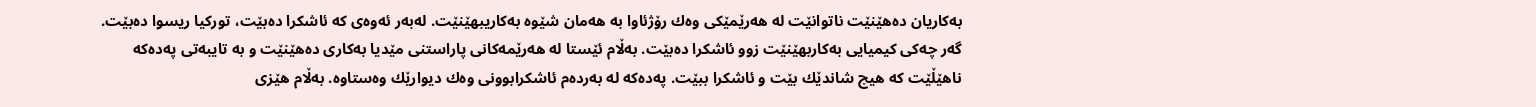به‌كاریان ده‌هێنێت ناتوانێت له‌ هه‌رێمێكی وه‌ك رۆژئاوا به‌ هه‌مان شێوه‌ به‌كاریبهێنێت. له‌به‌ر ئه‌وه‌ی كه‌ ئاشكرا ده‌بێت، توركیا ریسوا ده‌بێت. گه‌ر چه‌كی كیمیایی به‌كاربهێنێت زوو ئاشكرا ده‌بێت. به‌ڵام ئێستا له‌ هه‌رێمه‌كانی پاراستنی مێدیا به‌كاری ده‌هێنێت و به‌ تایبه‌تی په‌ده‌كه‌ ناهێڵێت كه‌ هیچ شاندێك بێت و ئاشكرا ببێت. په‌ده‌كه‌ له‌ به‌رده‌م ئاشكرابوونی وه‌ك دیوارێك وه‌ستاوه‌. به‌ڵام هێزی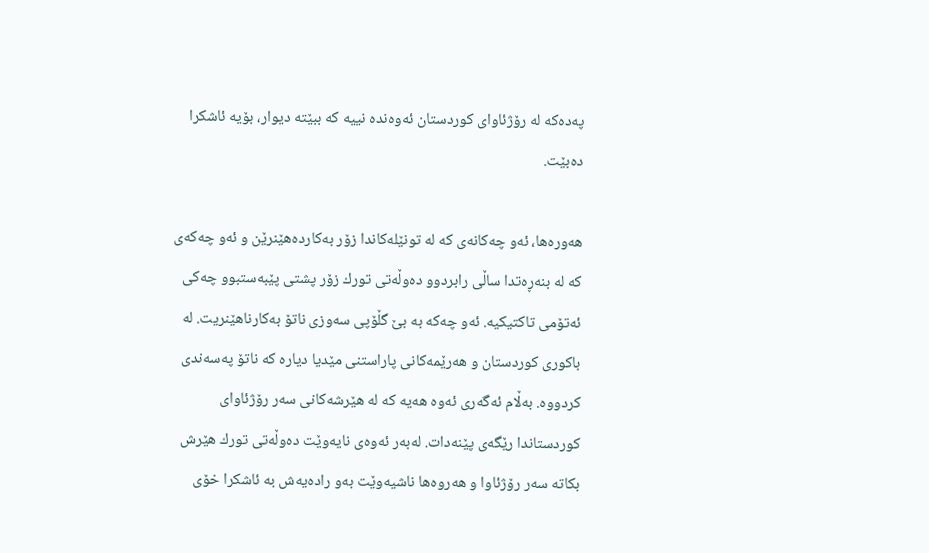په‌ده‌كه‌ له‌ رۆژئاوای كوردستان ئه‌وه‌نده‌ نییه‌ كه‌ ببێته‌ دیوار، بۆیه‌ ئاشكرا ده‌بێت.

هه‌وره‌ها، ئه‌و چه‌كانه‌ی كه‌ له‌ تونێله‌كاندا زۆر به‌كارده‌هێنرێن و ئه‌و چه‌كه‌ی كه‌ له‌ بنه‌ڕه‌تدا ساڵی رابردوو ده‌وڵه‌تی تورك زۆر پشتی پێبه‌ستبوو چه‌كی ئه‌تۆمی تاكتیكیه‌. ئه‌و چه‌كه‌ به‌ بێ گڵۆپی سه‌وزی ناتۆ به‌كارناهێنریت. له‌ باكوری كوردستان و هه‌رێمه‌كانی پاراستنی مێدیا دیاره‌ كه‌ ناتۆ په‌سه‌ندی كردووه‌. به‌ڵام ئه‌گه‌ری ئه‌وه‌ هه‌یه‌ كه‌ له‌ هێرشه‌كانی سه‌ر رۆژئاوای كوردستاندا رێگه‌ی پێنه‌دات. له‌به‌ر ئه‌وه‌ی نایه‌وێت ده‌وڵه‌تی تورك هێرش بكاته‌ سه‌ر رۆژئاوا و هه‌روه‌ها ناشیه‌وێت به‌و راده‌یه‌ش به‌ ئاشكرا خۆی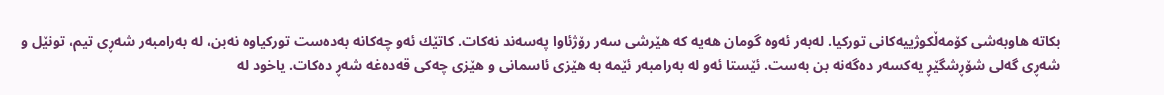بكاته‌ هاوبه‌شی كۆمه‌ڵكوژییه‌كانی توركیا. له‌به‌ر ئه‌وه‌ گومان هه‌یه‌ كه‌ هێرشی سه‌ر رۆژئاوا په‌سه‌ند نه‌كات. كاتێك ئه‌و چه‌كانه‌ به‌ده‌ست توركیاوه‌ نه‌بن، له‌ به‌رامبه‌ر شه‌ڕی تیم، تونێل و شه‌ڕی گه‌لی شۆڕشگێڕ یه‌كسه‌ر ده‌گه‌نه‌ بن به‌ست. ئێستا ئه‌و له‌ به‌رامبه‌ر ئێمه‌ به‌ هێزی ئاسمانی و هێزی چه‌كی قه‌ده‌غه‌ شه‌ڕ ده‌كات. یاخود له‌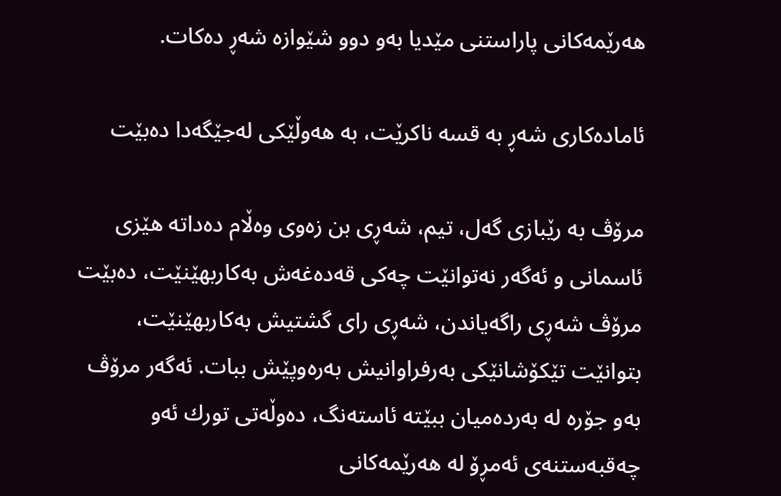هه‌رێمه‌كانی پاراستنی مێدیا به‌و دوو شێوازه‌ شه‌ڕ ده‌كات.

ئاماده‌كاری شه‌ڕ به‌ قسه‌ ناكرێت، به‌ هه‌وڵێكی له‌جێگه‌دا ده‌بێت

مرۆڤ به‌ رێبازی گه‌ل، تیم، شه‌ڕی بن زه‌وی وه‌ڵام ده‌داته‌ هێزی ئاسمانی و ئه‌گه‌ر نه‌توانێت چه‌كی قه‌ده‌غه‌ش به‌كاربهێنێت، ده‌بێت مرۆڤ شه‌ڕی راگه‌یاندن، شه‌ڕی رای گشتیش به‌كاربهێنێت، بتوانێت تێكۆشانێكی به‌رفراوانیش به‌ره‌وپێش ببات. ئه‌گه‌ر مرۆڤ به‌و جۆره‌ له‌ به‌رده‌میان ببێته‌ ئاسته‌نگ، ده‌وڵه‌تی تورك ئه‌و چه‌قبه‌ستنه‌ی ئه‌مڕۆ له‌ هه‌رێمه‌كانی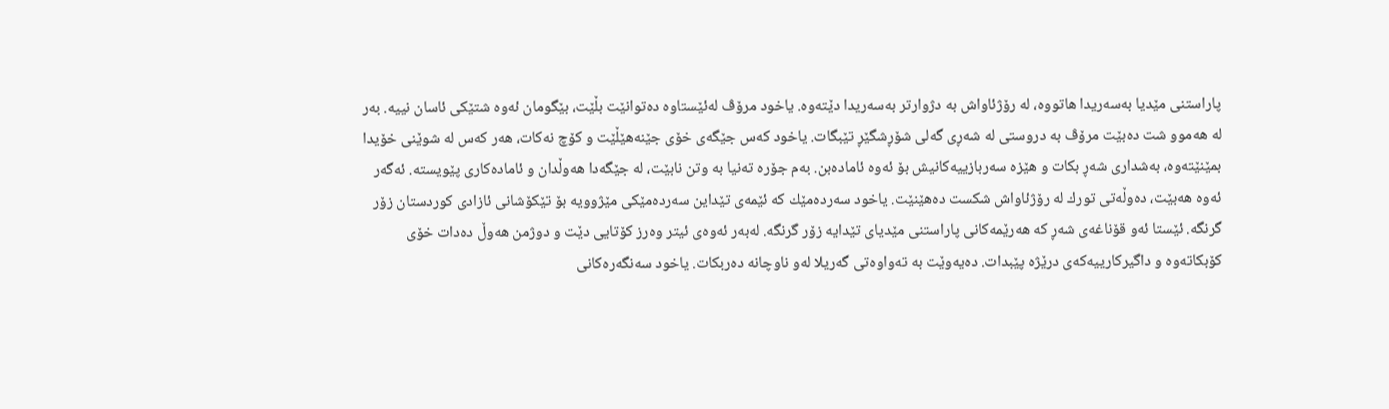پاراستنی مێدیا به‌سه‌ریدا هاتووه‌، له‌ رۆژئاواش به‌ دژوارتر به‌سه‌ریدا دێته‌وه‌. یاخود مرۆڤ له‌ئێستاوه‌ ده‌توانێت بڵێت، بێگومان ئه‌وه‌ شتێكی ئاسان نییه‌. به‌ر له‌ هه‌موو شت ده‌بێت مرۆڤ به‌ دروستی له‌ شه‌ڕی گه‌لی شۆڕشگێڕ تێبگات. یاخود كه‌س جێگه‌ی خۆی جێنه‌هێڵێت و كۆچ نه‌كات، هه‌ر كه‌س له‌ شوێنی خۆیدا بمێنێته‌وه‌، به‌شداری شه‌ڕ بكات و هێزه‌ سه‌ربازییه‌كانیش بۆ ئه‌وه‌ ئاماده‌بن. به‌م جۆره‌ ته‌نیا به‌ وتن نابێت، له‌ جێگه‌دا هه‌وڵدان و ئاماده‌كاری پێویسته‌. ئه‌گه‌ر ئه‌وه‌ هه‌بێت، ده‌وڵه‌تی تورك له‌ رۆژئاواش شكست ده‌هێنێت. یاخود سه‌رده‌مێك كه‌ ئێمه‌ی تێداین سه‌رده‌مێكی مێژوویه‌ بۆ تێكۆشانی ئازادی كوردستان زۆر گرنگه‌. ئێستا ئه‌و قۆناغه‌ی شه‌ڕ كه‌ هه‌رێمه‌كانی پاراستنی مێدیای تێدایه‌ زۆر گرنگه‌. له‌به‌ر ئه‌وه‌ی ئیتر وه‌رز كۆتایی دێت و دوژمن هه‌وڵ ده‌دات خۆی كۆبكاته‌وه‌ و داگیركارییه‌كه‌ی درێژه‌ پێبدات. ده‌یه‌وێت به‌ ته‌واوه‌تی گه‌ریلا له‌و ناوچانه‌ ده‌ربكات. یاخود سه‌نگه‌ره‌كانی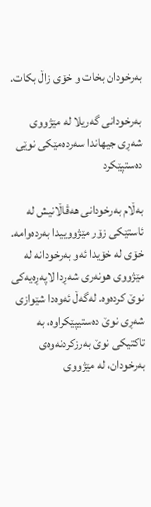به‌رخودان بخات و خۆی زاڵ بكات.

به‌رخودانی گه‌ریلا له‌ مێژووی شه‌ڕی جیهاندا سه‌رده‌مێكی نوێی ده‌ستپێكرد

به‌ڵام به‌رخودانی هه‌ڤاڵانیش له‌ ئاستێكی زۆر مێژووییدا به‌رده‌وامه‌. خۆی له‌ خۆیدا ئه‌و به‌رخودانه‌ له‌ مێژووی هونه‌ری شه‌ڕدا لاپه‌ڕه‌یه‌كی نوێ كرده‌وه‌. له‌گه‌ڵ ئه‌وه‌دا شێوازی شه‌ڕی نوێ ده‌ستیپێكراوه‌، به‌ تاكتیكی نوێ به‌رزكردنه‌وه‌ی به‌رخودان، له‌ مێژووی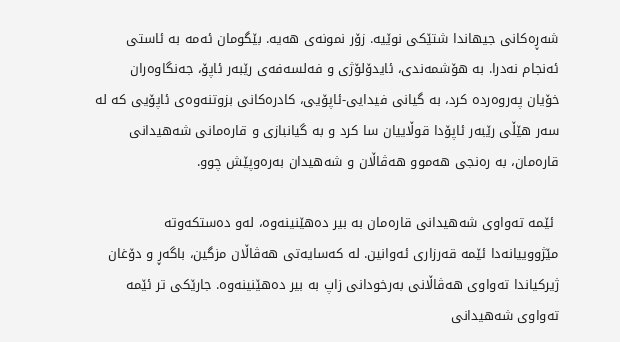شه‌ڕه‌كانی جیهاندا شتێكی نوێیه‌. زۆر نمونه‌ی هه‌یه‌. بێگومان ئه‌مه‌ به‌ ئاستی ئه‌نجام نه‌درا. به‌ هۆشمه‌ندی، ئایدۆلۆژی و فه‌لسه‌فه‌ی رێبه‌ر ئاپۆ، جه‌نگاوه‌ران خۆیان په‌روه‌رده‌ كرد، به‌ گیانی فیدایی-ئاپۆیی، كادره‌كانی بزوتنه‌وه‌ی ئاپۆیی كه‌ له‌ سه‌ر هێڵی رێبه‌ر ئاپۆدا قوڵاییان سا كرد و به‌ گیانبازی و قاره‌مانی شه‌هیدانی قاره‌مان، به‌ ره‌نجی هه‌موو هه‌ڤاڵان و شه‌هیدان به‌ره‌وپێش چوو.

 ئێمه‌ ته‌واوی شه‌هیدانی قاره‌مان به‌ بیر ده‌هێنینه‌وه‌، له‌و ده‌ستكه‌وته‌ مێژووییانه‌دا ئێمه‌ قه‌رزاری ئه‌وانین. له‌ كه‌سایه‌تی هه‌ڤاڵان مزگین، باگه‌ڕ و دۆغان ژیركیاندا ته‌واوی هه‌ڤاڵانی به‌رخودانی زاپ به‌ بیر ده‌هێنینه‌وه‌. جارێكی تر ئێمه‌ ته‌واوی شه‌هیدانی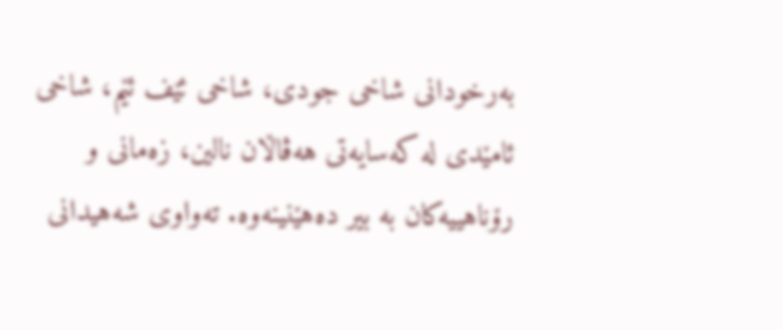به‌رخودانی شاخی جودی، شاخی ئێف ئێم، شاخی ئامێدی له‌ كه‌سایه‌تی هه‌ڤاڵان نالین، زه‌مانی و رۆناهییه‌كان به‌ بیر ده‌هێنینه‌وه‌. ته‌واوی شه‌هیدانی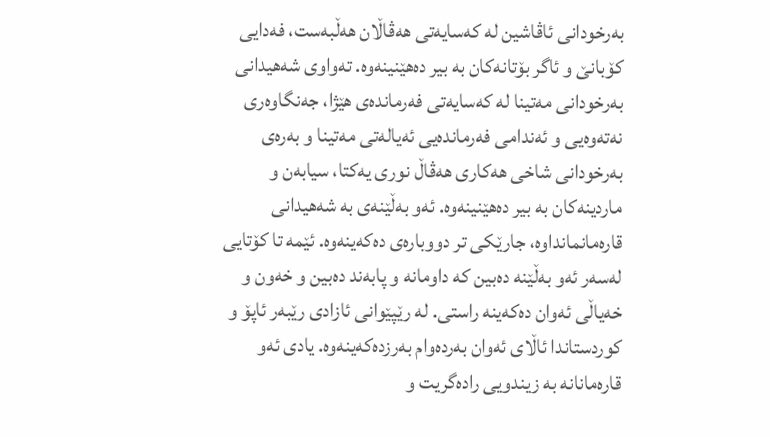به‌رخودانی ئاڤاشین له‌ كه‌سایه‌تی هه‌ڤاڵان هه‌ڵبه‌ست، فه‌دایی كۆبانێ و ئاگر بۆتانه‌كان به‌ بیر ده‌هێنینه‌وه‌. ته‌واوی شه‌هیدانی به‌رخودانی مه‌تینا له‌ كه‌سایه‌تی فه‌رمانده‌ی هێژا، جه‌نگاوه‌ری نه‌ته‌وه‌یی و ئه‌ندامی فه‌رمانده‌یی ئه‌یاله‌تی مه‌تینا و به‌ره‌ی به‌رخودانی شاخی هه‌كاری هه‌ڤاڵ نوری یه‌كتا، سیابه‌ن و ماردینه‌كان به‌ بیر ده‌هێنینه‌وه‌. ئه‌و به‌ڵێنه‌ی به‌ شه‌هیدانی قاره‌مانمانداوه‌، جارێكی تر دووباره‌ی ده‌كه‌ینه‌وه‌. ئێمه‌ تا كۆتایی له‌سه‌ر ئه‌و به‌ڵێنه‌ ده‌بین كه‌ داومانه‌ و پابه‌ند ده‌بین و خه‌ون و خه‌یاڵی ئه‌وان ده‌كه‌ینه‌ راستی. له‌ رێپێوانی ئازادی رێبه‌ر ئاپۆ و كوردستاندا ئاڵای ئه‌وان به‌رده‌وام به‌رزده‌كه‌ینه‌وه‌. یادی ئه‌و قاره‌مانانه‌ به‌ زیندویی راده‌گریت و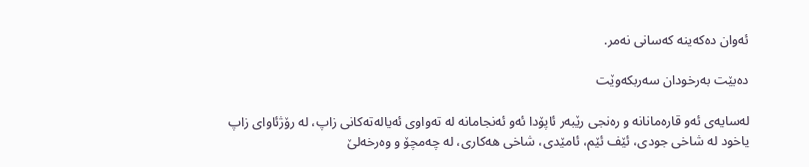ئه‌وان ده‌كه‌ینه‌ كه‌سانی نه‌مر.

ده‌بێت به‌رخودان سه‌ربكه‌وێت

له‌سایه‌ی ئه‌و قاره‌مانانه‌ و ره‌نجی رێبه‌ر ئاپۆدا ئه‌و ئه‌نجامانه‌ له‌ ته‌واوی ئه‌یاله‌ته‌كانی زاپ، له‌ رۆژئاوای زاپ یاخود له‌ شاخی جودی، ئێف ئێم، ئامێدی، شاخی هه‌كاری، له‌ چه‌مچۆ و وه‌رخه‌لێ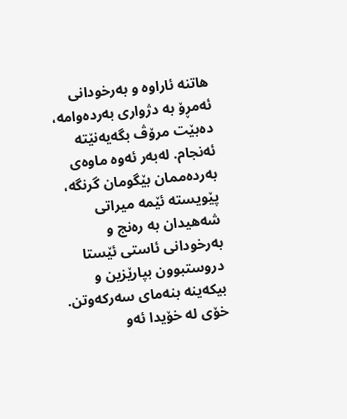هاتنه‌ ئاراوه‌ و به‌رخودانی ئه‌مڕۆ به‌ دژواری به‌رده‌وامه‌، ده‌بێت مرۆڤ بگه‌یه‌نێته‌ ئه‌نجام. له‌به‌ر ئه‌وه‌ ماوه‌ی به‌رده‌ممان بێگومان گرنگه‌، پێویسته‌ ئێمه‌ میراتی شه‌هیدان به‌ ره‌نج و به‌رخودانی ئاستی ئێستا دروستبوون بپارێزین و بیكه‌ینه‌ بنه‌مای سه‌ركه‌وتن. خۆی له‌ خۆیدا ئه‌و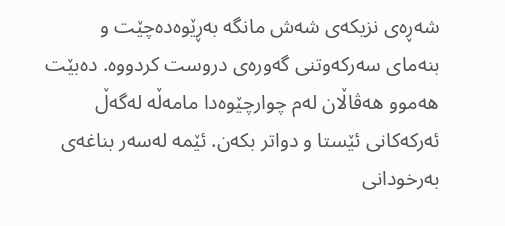شه‌ڕه‌ی نزیكه‌ی شه‌ش مانگه‌ به‌ڕێوه‌ده‌چێت و بنه‌مای سه‌ركه‌وتنی گه‌وره‌ی دروست كردووه‌. ده‌بێت هه‌موو هه‌ڤاڵان له‌م چوارچێوه‌دا مامه‌ڵه‌ له‌گه‌ڵ ئه‌ركه‌كانی ئێستا و دواتر بكه‌ن. ئێمه‌ له‌سه‌ر بناغه‌ی به‌رخودانی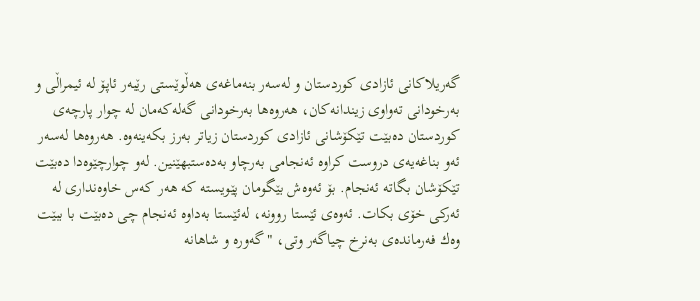گه‌ریلاكانی ئازادی كوردستان و له‌سه‌ر بنه‌ماغه‌ی هه‌ڵوێستی رێبه‌ر ئاپۆ له‌ ئیمراڵی و به‌رخودانی ته‌واوی زیندانه‌كان، هه‌روه‌ها به‌رخودانی گه‌له‌كه‌مان له‌ چوار پارچه‌ی كوردستان ده‌بێت تێكۆشانی ئازادی كوردستان زیاتر به‌رز بكه‌ینه‌وه‌. هه‌روه‌ها له‌سه‌ر ئه‌و بناغه‌یه‌ی دروست كراوه‌ ئه‌نجامی به‌رچاو به‌ده‌ستبهێنین. له‌و چوارچێوه‌دا ده‌بێت تێكۆشان بگاته‌ ئه‌نجام. بۆ ئه‌وه‌ش بێگومان پێویسته‌ كه‌ هه‌ر كه‌س خاوه‌نداری له‌ ئه‌ركی خۆی بكات. ئه‌وه‌ی ئێستا روونه‌، له‌ئێستا به‌داوه‌ ئه‌نجام چی ده‌بێت با ببێت وه‌ك فه‌رمانده‌ی به‌نرخ چیاگه‌ر وتی، "گه‌وره‌ و شاهانه‌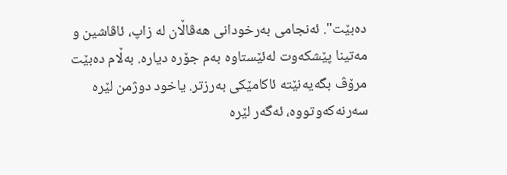ده‌بێت". ئه‌نجامی به‌رخودانی هه‌ڤاڵان له‌ زاپ، ئاڤاشین و مه‌تینا پێشكه‌وت له‌ئێستاوه‌ به‌م جۆره‌ دیاره‌. به‌ڵام ده‌بێت مرۆڤ بگه‌یه‌نێته‌ ئاكامێكی به‌رزتر. یاخود دوژمن لێره‌ سه‌رنه‌كه‌وتووه‌، ئه‌گه‌ر لێره‌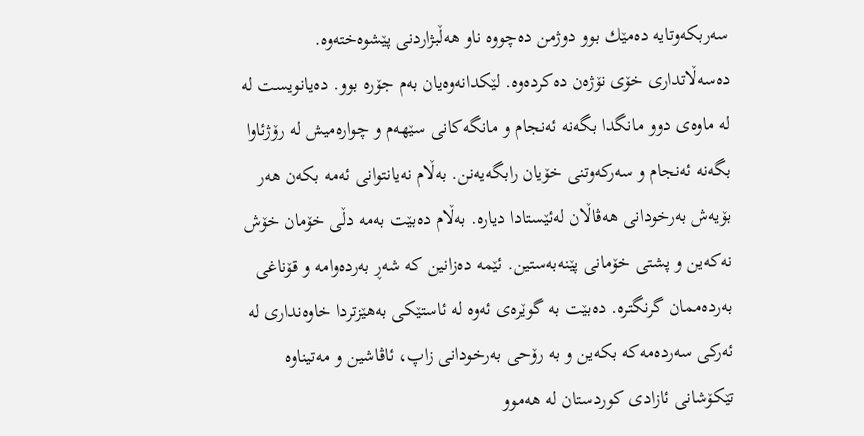سه‌ربكه‌وتایه‌ ده‌مێك بوو دوژمن ده‌چووه‌ ناو هه‌ڵبژاردنی پێشوه‌خته‌وه‌. ده‌سه‌ڵاتداری خۆی نۆژه‌ن ده‌كرده‌وه‌. لێكدانه‌وه‌یان به‌م جۆره‌ بوو. ده‌یانویست له‌ له‌ ماوه‌ی دوو مانگدا بگه‌نه‌ ئه‌نجام و مانگه‌كانی سێهه‌م و چواره‌میش له‌ رۆژئاوا بگه‌نه‌ ئه‌نجام و سه‌ركه‌وتنی خۆیان رابگه‌یه‌نن. به‌ڵام نه‌یانتوانی ئه‌مه‌ بكه‌ن هه‌ر بۆیه‌ش به‌رخودانی هه‌ڤاڵان له‌ئێستادا دیاره‌. به‌ڵام ده‌بێت به‌مه‌ دڵی خۆمان خۆش نه‌كه‌ین و پشتی خۆمانی پێنه‌به‌ستین. ئێمه‌ ده‌زانین كه‌ شه‌ڕ به‌رده‌وامه‌ و قۆناغی به‌رده‌ممان گرنگتره‌. ده‌بێت به‌ گوێره‌ی ئه‌وه‌ له‌ ئاستێكی به‌هێزتردا خاوه‌نداری له‌ ئه‌ركی سه‌رده‌مه‌كه‌ بكه‌ین و به‌ رۆحی به‌رخودانی زاپ، ئاڤاشین و مه‌تیناوه‌ تێكۆشانی ئازادی كوردستان له‌ هه‌موو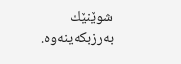شوێنێك به‌رزبكه‌ینه‌وه‌.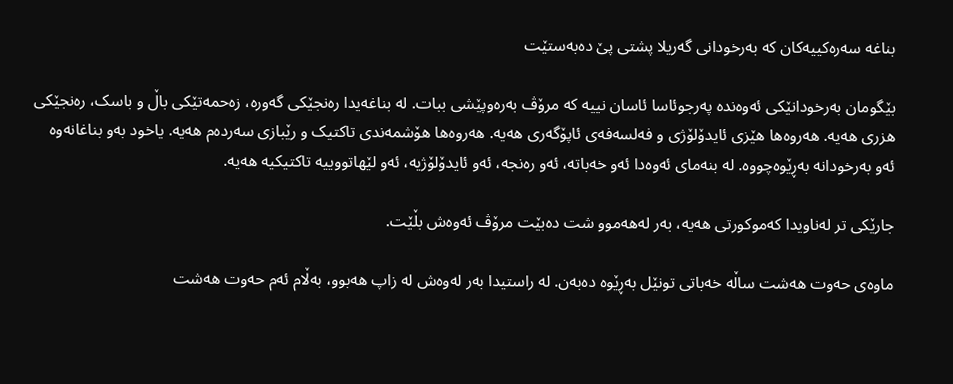بناغە سەرەکییەکان کە بەرخودانی گەریلا پشتی پێ دەبەستێت

بێگومان بەرخودانێکی ئەوەندە پەرجوئاسا ئاسان نییە کە مرۆڤ بەرەوپێشی ببات. لە بناغەیدا رەنجێکی گەورە، زەحمەتێکی باڵ و باسک، رەنجێکی هزری هەیە. هەروەها هێزی ئایدۆلۆژی و فەلسەفەی ئاپۆگەری هەیە. هەروەها هۆشمەندی تاکتیک و رێبازی سەردەم هەیە. یاخود بەو بناغانەوە ئەو بەرخودانە بەڕێوەچووە. لە بنەمای ئەوەدا ئەو خەباتە، ئەو رەنجە، ئەو ئایدۆلۆژیە، ئەو لێهاتووییە تاکتیکیە هەیە.

جارێکی تر لەناویدا کەموکورتی هەیە، بەر لەهەموو شت دەبێت مرۆڤ ئەوەش بڵێت.

ماوەی حەوت هەشت ساڵە خەباتی تونێل بەڕێوە دەبەن. لە راستیدا بەر لەوەش لە زاپ هەبوو، بەڵام ئەم حەوت هەشت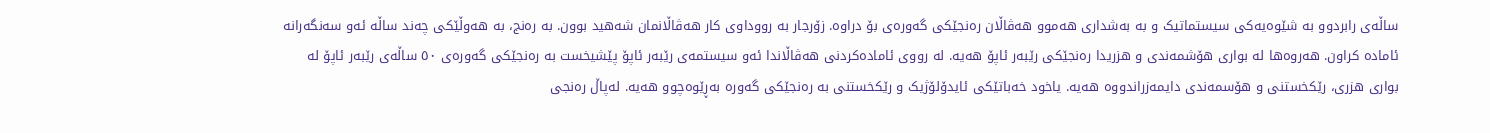ساڵەی رابردوو بە شێوەیەکی سیستماتیک و بە بەشداری هەموو هەڤاڵان رەنجێکی گەورەی بۆ دراوە. زۆرجار بە رووداوی کار هەڤاڵانمان شەهید بوون. بە رەنج، بە هەوڵێکی چەند ساڵە ئەو سەنگەرانە ئامادە کراون. هەروەها لە بواری هۆشمەندی و هزریدا رەنجێکی رێبەر ئاپۆ هەیە. لە رووی ئامادەکردنی هەڤاڵاندا ئەو سیستمەی رێبەر ئاپۆ پێشیخست بە رەنجێکی گەورەی ٥٠ ساڵەی رێبەر ئاپۆ لە بواری هزری، رێکخستنی و هۆسمەندی دایمەزراندووە هەیە. یاخود خەباتێکی ئایدۆلۆژیک و رێکخستنی بە رەنجێکی گەورە بەڕێوەچوو هەیە. لەپاڵ رەنجی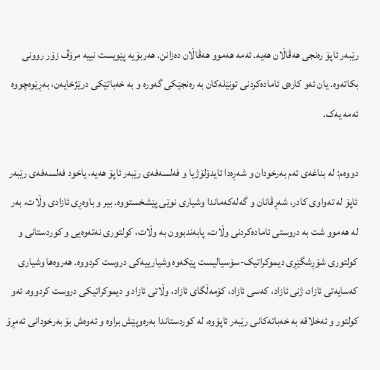رێبەر ئاپۆ رەنجی هەڤاڵان هەیە. ئەمە هەموو هەڤاڵان دەزانن. هەربۆیە پێویست نییە مرۆڤ زۆر روونی بکاتەوە. یان ئەو کارەی ئامادەکردنی تونێلەکان بە رەنجێکی گەورە و بە خەباتێکی درێژخایەن، بەڕێوەچووە ئەمە یەک.

دووەم: لە بناغەی ئەم بەرخودان و شەڕەدا ئایدۆلۆژیا و فەلسەفەی رێبەر ئاپۆ هەیە، یاخود فەلسەفەی رێبەر ئاپۆ لە تەواوی کادر، شەڕڤانان و گەلەکەماندا وشیاری نوێی پێشخستووە. بیر و باوەڕی ئازادی وڵات، بەر لە هەموو شت بە دروستی ئامادەکردنی وڵات، پابەندبوون بە وڵات، کولتوری نەتەوەیی و کوردستانی و کولتوری شۆڕشگێڕی دیموکراتیک-سۆسیالیست پێکەوە وشیارییەکی دروست کردووە. هەروەها وشیاری کەسایەتی ئازاد، ژنی ئازاد، کەسی ئازاد، کۆمەڵگای ئازاد، وڵاتی ئازاد و دیموکراتیکی دروست کردووە. ئەو کولتور و ئەخلاقە بە خەباتەکانی رێبەر ئاپۆوە، لە کوردستاندا بەرەوپێش براوە و ئەوەش بۆ بەرخودانی ئەمڕۆ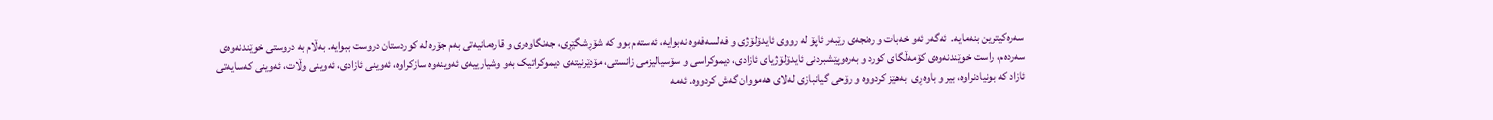سەرەکیترین بنەمایە.  ئەگەر ئەو خەبات و رەنجەی رێبەر ئاپۆ لە رووی ئایدۆلۆژی و فەلسەفەوە نەبوایە، ئەستەم بوو کە شۆڕشگێڕی، جەنگاوەری و قارەمانیەتی بەم جۆرە لە کوردستان دروست ببوایە. بەڵام بە دروستی خوێندنەوەی سەردەم، راست خوێندنەوەی کۆمەڵگای کورد و بەرەوپێشبردنی ئایدۆلۆژیای ئازادی، دیموکراسی و سۆسیالیزمی زانستی، مۆدێرنیتەی دیموکراتیک بەو وشیارییەی ئەوینەوە سازکراوە، ئەوینی ئازادی، ئەوینی وڵات، ئەوینی کەسایەتی ئازاد کە بونیادنراوە، بیر و باوەڕی  بەهێز کردووە و رۆحی گیانبازی لەلای هەمووان گەش کردووە. ئەمە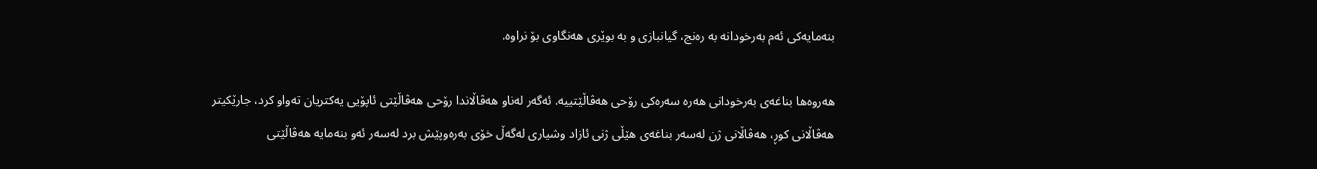بنەمایەکی ئەم بەرخودانە بە رەنج، گیانبازی و بە بوێری هەنگاوی بۆ نراوە.

هەروەها بناغەی بەرخودانی هەرە سەرەکی رۆحی هەڤاڵێتییە. ئەگەر لەناو هەڤاڵاندا رۆحی هەڤاڵێتی ئاپۆیی یەکتریان تەواو کرد، جارێکیتر هەڤاڵانی کوڕ، هەڤاڵانی ژن لەسەر بناغەی هێڵی ژنی ئازاد وشیاری لەگەڵ خۆی بەرەوپێش برد لەسەر ئەو بنەمایە هەڤاڵێتی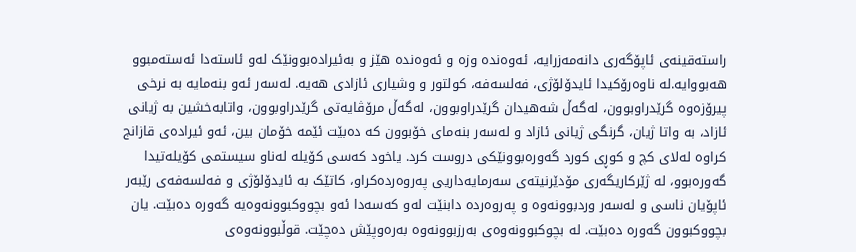راستەقینەی ئاپۆگەری دانەمەزرایە، ئەوەندە وزە و ئەوەندە هێز و بەئیرادەبوونێک لەو ئاستەدا ئەستەمبوو هەبووایە.لە ناوەرۆکیدا ئایدۆلۆژی، فەلسەفە، کولتور و وشیاری ئازادی هەیە. لەسەر ئەو بنەمایە بە نرخی پیرۆزەوە گرێدراوبوون، لەگەڵ شەهیدان گرێدراوبوون، لەگەڵ مرۆڤایەتی گرێدراوبوون، واتابەخشین بە ژیانی ئازاد، بە واتا ژیان، گرنگی ژیانی ئازاد و لەسەر بنەمای خۆبوون کە دەبێت ئێمە خۆمان بین، ئەو ئیرادەی قازانج کراوە لەلای کچ و کوڕی کورد گەورەبوونێکی دروست کرد. یاخود کەسی کۆیلە لەناو سیستمی کۆیلەتیدا گەورەبوو، لە ژێرکاریگەری مۆدێرنیتەی سەرمایەداریی پەروەردەکراو، کاتێک بە ئایدۆلۆژی و فەلسەفەی رێبەر ئاپۆیان ناسی و لەسەر وردبوونەوە و پەروەردە دابنێت لەو کەسەدا ئەو بچووکبوونەوەیە گەورە دەبێت. یان بچووکبوون گەورە دەبێت. لە بچوکبوونەوەی بەرزبوونەوە بەرەوپێش دەچێت. قوڵبوونەوەی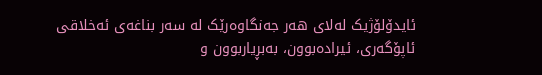ئایدۆلۆژیک لەلای هەر جەنگاوەرێک لە سەر بناغەی ئەخلاقی ئاپۆگەری، ئیرادەبوون، بەبڕیاربوون و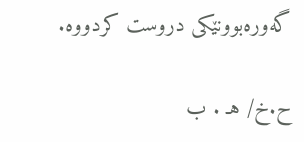گەورەبوونێکی دروست کردووە.

ح.خ/ هـ . ب